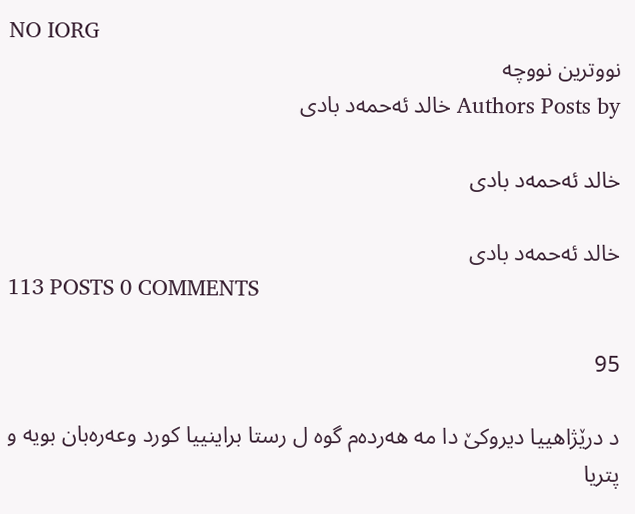NO IORG
نووترين نووچه
Authors Posts by خالد ئه‌حمه‌د بادى

خالد ئه‌حمه‌د بادى

خالد ئه‌حمه‌د بادى
113 POSTS 0 COMMENTS

95

د درێژاهییا دیروكێ دا مه‌ هه‌رده‌م گوه ل رستا براینییا كورد وعه‌ره‌بان بویه‌ و پتریا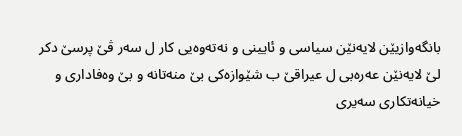بانگه‌وازیێن لایه‌نێن سیاسی و ئایینی و نه‌ته‌وه‌یی كار ل سه‌ر ڤێ پرسێ دكر لێ لایه‌نێن عه‌ره‌بی ل عیراقێ ب شێوازه‌كی بێ منه‌تانه‌ و بێ وه‌فاداری و خیانه‌تكاری سه‌یری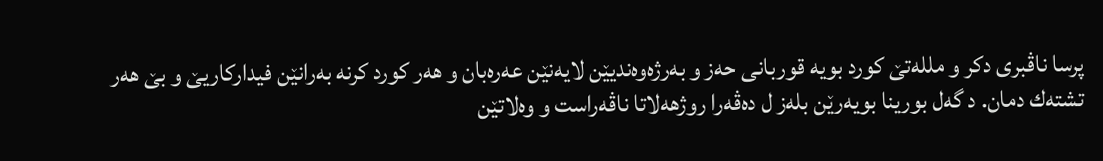پرسا ناڤبری دكر و ملله‌تێ كورد بویه‌ قوربانی حه‌ز و به‌رژه‌وه‌ندیێن لایه‌نێن عه‌ره‌بان و هه‌ر كورد كرنه‌ به‌رانێن فیداركاریێ و بێ هه‌ر تشته‌ك دمان. د گه‌ل بورینا بویه‌رێن بله‌ز ل ده‌ڤه‌را روژهه‌لاتا ناڤه‌راست و وه‌لاتێن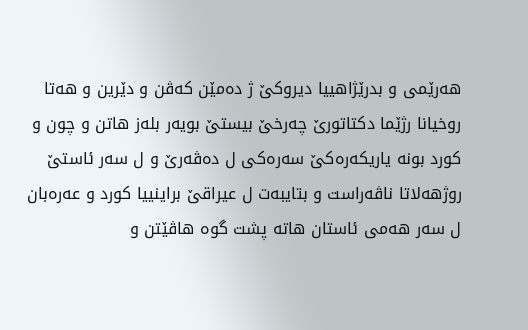هه‌رێمی و بدرێژاهییا دیروكێ ژ ده‌مێن كه‌ڤن و دێرین و هه‌تا روخیانا رژێما دكتاتورێ چه‌رخێ بیستێ بویه‌ر بله‌ز هاتن و چون و كورد بونه‌ یاریكه‌ره‌كێ سه‌ره‌كی ل ده‌ڤه‌رێ و ل سه‌ر ئاستێ روژهه‌لاتا ناڤه‌راست و بتایبه‌ت ل عیراقێ براینییا كورد و عه‌ره‌بان ل سه‌ر هه‌می ئاستان هاته‌ پشت گوه هاڤێتن و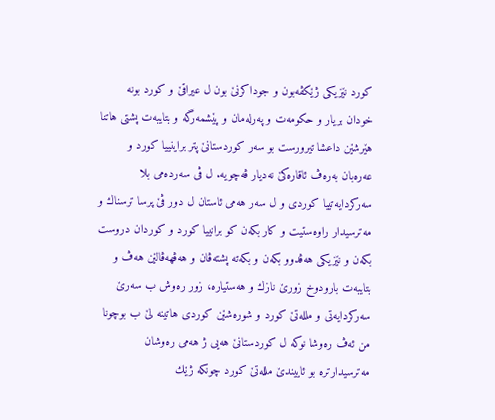كورد نێزیكی ژێكڤه‌بون و جوداكرنێ بون ل عیراقێ و كورد بونه‌ خودان بریار و حكومه‌ت و په‌رله‌مان و پێشمه‌رگه‌ و بتایبه‌ت پشتی هاتنا هێرشێن داعشا تیرورست بو سه‌ر كوردستانێ پتر براینییا كورد و عه‌ره‌بان به‌ره‌ڤ ئاقاره‌كێ نه‌دیار ڤه‌چویه‌. ل ڤی سه‌رده‌می بلا سه‌ركردایه‌تییا كوردی و ل سه‌ر هه‌می ئاستان ل دور ڤێ پرسا ترسناك و مه‌ترسیدار راوه‌ستیت و كار بكه‌ن كو برانییا كورد و كوردان دروست بكه‌ن و نێزیكی هه‌ڤدوو بكه‌ن و بكه‌ته‌ پشته‌ڤان و هه‌ڤهه‌ڤالێن هه‌ڤ و بتایبه‌ت بارودوخ زورێ نازك و هه‌ستیاره‌، زور ره‌وش ب سه‌رێ سه‌ركردایه‌تی و ملله‌تێ كورد و شوره‌شێن كوردی هاتینه‌ لێ ب بوچونا من ئه‌ڤ ره‌وشا نوكه‌ ل كوردستانێ هه‌یی ژ هه‌می ره‌وشان مه‌ترسیدارتره‌ بو ئاییندێ ملله‌تێ كورد چونكه‌ ژێك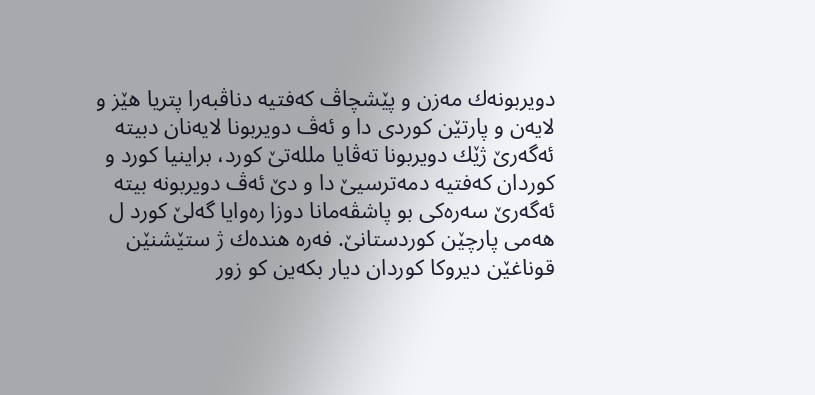دویربونه‌ك مه‌زن و پێشچاڤ كه‌فتیه‌ دناڤبه‌را پتریا هێز و لایه‌ن و پارتێن كوردی دا و ئه‌ڤ دویربونا لایه‌نان دبیته‌ ئه‌گه‌رێ ژێك دویربونا ته‌ڤایا ملله‌تێ كورد، براینیا كورد و كوردان كه‌فتیه‌ دمه‌ترسیێ دا و دێ ئه‌ڤ دویربونه‌ بیته‌ ئه‌گه‌رێ سه‌ره‌كی بو پاشڤه‌مانا دوزا ره‌وایا گه‌لێ كورد ل هه‌می پارچێن كوردستانێ. فه‌ره‌ هنده‌ك ژ ستێشنێن قوناغێن دیروكا كوردان دیار بكه‌ین كو زور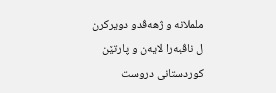ململانه‌ و ژهه‌ڤدو دویركرن ل ناڤبه‌را لایه‌ن و پارتێن كوردستانی دروست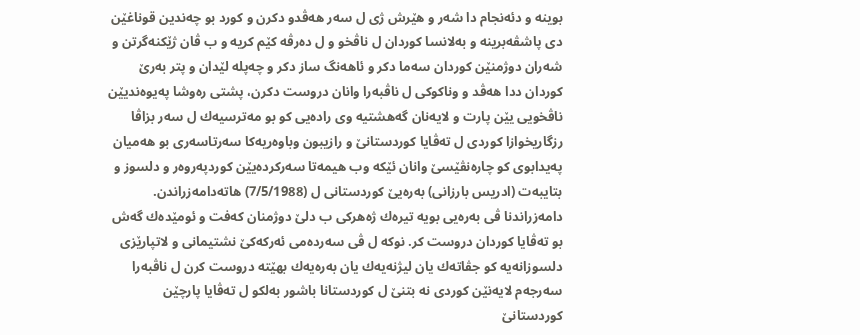بوینه‌ و دئه‌نجام دا شه‌ر و هێرش ژی ل سه‌ر هه‌ڤدو دكرن و كورد بو چه‌ندین قوناغێن دی پاشڤه‌برینه‌ و به‌لانسا كوردان ل ناڤخو و ل ده‌رڤه‌ كێم كریه‌ و ب ڤان ژێكنه‌گرتن و شه‌ران دوژمنێن كوردان سه‌ما دكر و ئاهه‌نگ ساز دكر و چه‌پله‌ لێدان و پتر به‌رێ كوردان ددا هه‌ڤد و وناكوكی ل ناڤبه‌را وانان دروست دكرن، پشتی ره‌وشا په‌یوه‌ندیێن ناڤخویی یێن پارت و لایه‌نان گه‌هشتیه‌ وی راده‌یی كو بو مه‌ترسیه‌ك ل سه‌ر بزاڤا رزگاریخوازا كوردی ل ته‌ڤایا كوردستانێ و رازیبون وباوه‌ریه‌كا سه‌رتاسه‌ری بو هه‌میان په‌یدابوی كو چاره‌نڤێسێ وانان ئێكه‌ وب هیمه‌تا سه‌ركرده‌یێن كوردپه‌روه‌ر و دلسوز و بتایبه‌ت (ادریس بارزانی) به‌ره‌یێ كوردستانی ل (7/5/1988) هاته‌دامه‌زراندن. دامه‌زراندنا ڤی به‌ره‌یی بویه‌ تیره‌ك ژه‌هركی ب دلێ دوژمنان كه‌فت و ئومێده‌ك گه‌ش بو ته‌ڤایا كوردان دروست كر. نوكه‌ ل ڤی سه‌رده‌می ئه‌ركه‌كێ نشتیمانی و لاتپارێزی دلسوزانه‌یه‌ كو جڤاته‌ك یان لیژنه‌یه‌ك یان به‌ره‌یه‌ك بهێته‌ دروست كرن ل ناڤبه‌را سه‌رجه‌م لایه‌نێن كوردی نه‌ بتنێ ل كوردستانا باشور به‌لكو ل ته‌ڤایا پارچێن كوردستانێ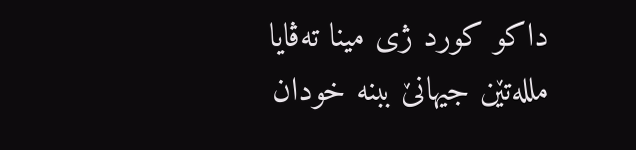داكو كورد ژی مینا ته‌ڤایا ملله‌تێن جیهانێ ببنه‌ خودان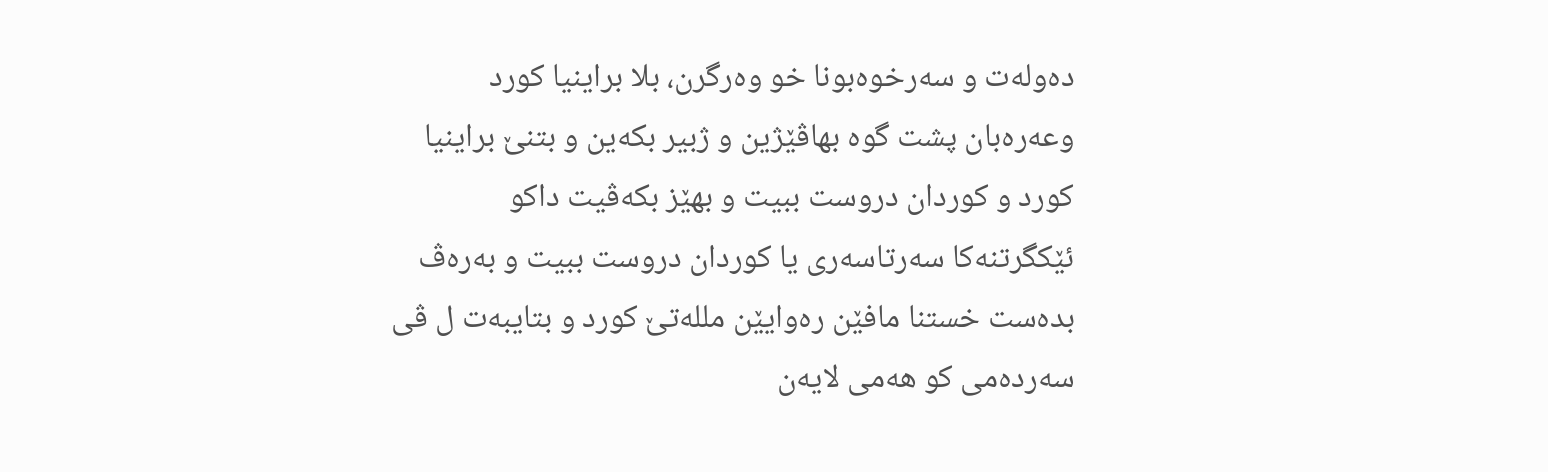ده‌وله‌ت و سه‌رخوه‌بونا خو وه‌رگرن، بلا براینیا كورد وعه‌ره‌بان پشت گوه بهاڤێژین و ژبیر بكه‌ین و بتنێ براینیا كورد و كوردان دروست ببیت و بهێز بكه‌ڤیت داكو ئێكگرتنه‌كا سه‌رتاسه‌ری یا كوردان دروست ببیت و به‌ره‌ڤ بده‌ست خستنا مافێن ره‌وایێن ملله‌تێ كورد و بتایبه‌ت ل ڤی سه‌رده‌می كو هه‌می لایه‌ن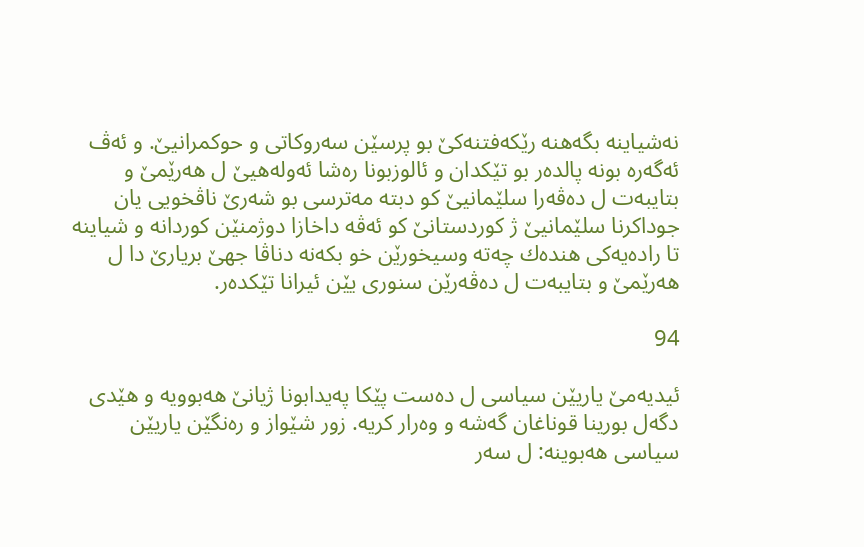نه‌شیاینه‌ بگه‌هنه‌ رێكه‌فتنه‌كێ بو پرسێن سه‌روكاتی و حوكمرانیێ. و ئه‌ڤ ئه‌گه‌ره‌ بونه‌ پالده‌ر بو تێكدان و ئالوزبونا ره‌شا ئه‌وله‌هیێ ل هه‌رێمێ و بتایبه‌ت ل ده‌ڤه‌را سلێمانیێ كو دبته‌ مه‌ترسی بو شه‌رێ ناڤخویی یان جوداكرنا سلێمانیێ ژ كوردستانێ كو ئه‌ڤه‌ داخازا دوژمنێن كوردانه‌ و شیاینه‌ تا راده‌یه‌كی هنده‌ك چه‌ته‌ وسیخورێن خو بكه‌نه‌ دناڤا جهێ بریارێ دا ل هه‌رێمێ و بتایبه‌ت ل ده‌ڤه‌رێن سنوری یێن ئیرانا تێكده‌ر.

94

ئیدیه‌مێ یاریێن سیاسی ل ده‌ست پێكا په‌یدابونا ژیانێ هه‌بوویه‌ و هێدی دگه‌ل بورینا قوناغان گه‌شه‌ و وه‌رار كریه‌. زور شێواز و ره‌نگێن یاریێن سیاسی هه‌بوینه‌: ل سه‌ر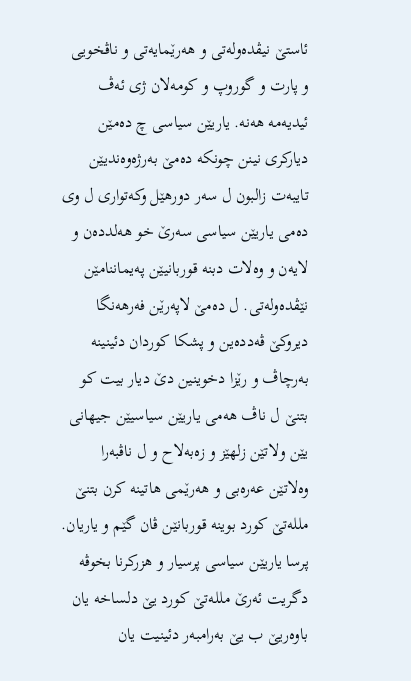ئاستێ نیڤده‌وله‌تی و هه‌رێمایه‌تی و ناڤخویی و پارت و گوروپ و كومه‌لان ژی ئه‌ڤ ئیدیه‌مه‌ هه‌نه‌. یاریێن سیاسی چ ده‌مێن دیاركری نینن چونكه‌ ده‌مێ به‌رژه‌وه‌ندیێن تایبه‌ت زالبون ل سه‌ر دورهێل وكه‌تواری ل وی ده‌می یاریێن سیاسی سه‌رێ خو هه‌لدده‌ن و لایه‌ن و وه‌لات دبنه‌ قوربانیێن په‌یماننامێن نێڤده‌وله‌تی. ل ده‌مێ لاپه‌رێن فه‌رهه‌نگا دیروكێ ڤه‌دده‌ین و پشكا كوردان دئینینه‌ به‌رچاڤ و رێزا دخوینین دێ دیار بیت كو بتنێ ل ناڤ هه‌می یاریێن سیاسیێن جیهانی یێن ولاتێن زلهێز و زه‌به‌لاح و ل ناڤبه‌را وه‌لاتێن عه‌ره‌بی و هه‌رێمی هاتینه‌ كرن بتنێ ملله‌تێ كورد بوینه‌ قوربانێن ڤان گێم و یاریان.
پرسا یاریێن سیاسی پرسیار و هزركرنا بخوڤه‌ دگریت ئه‌رێ ملله‌تێ كورد یێ دلساخه‌ یان باوه‌ریێ ب یێ به‌رامبه‌ر دئینیت یان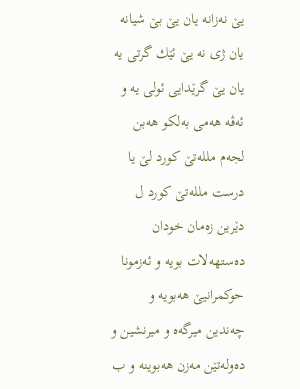یێ نه‌زانه‌ یان یێ بێ شیانه‌ یان ژی نه‌ یێ ئێك گرتی یه‌ یان یێ گرێدایی ئولی یه‌ و ئه‌ڤه‌ هه‌می به‌لكو هه‌بن لجه‌م ملله‌تێ كورد لێ یا درست ملله‌تێ كورد ل دێرین زه‌مان خودان ده‌ستهه‌لات بویه‌ و ئه‌زمونا حوكمرانیێ هه‌بویه‌ و چه‌ندین میرگه‌ه و میرنشین و ده‌وله‌تێن مه‌زن هه‌بوینه‌ و ب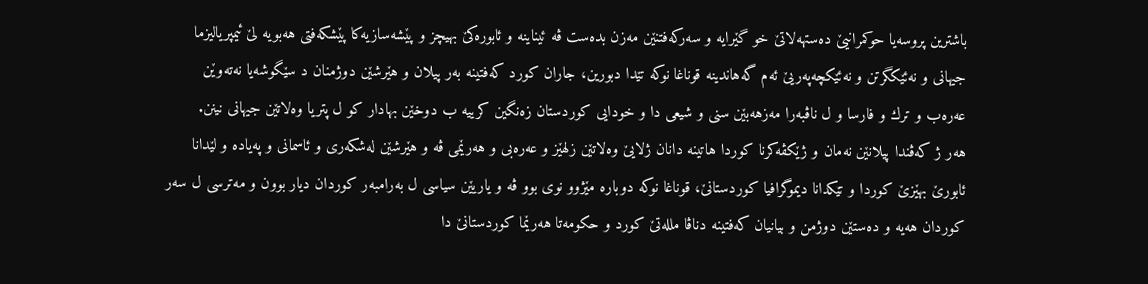باشترین پروسه‌یا حوكمرانیێ ده‌ستهه‌لاتێ خو گێرایه‌ و سه‌ركه‌فتنێن مه‌زن بده‌ست ڤه‌ ئیناینه‌ و ئابوره‌كێ بهیچز و پێشه‌سازیه‌كا پێشكه‌فتی هه‌بویه‌ لێ ئیمپریالیزما جیهانی و نه‌ئێكگرتن و نه‌ئێكچه‌په‌ریێ ئه‌م گه‌هاندینه‌ قوناغا نوكه‌ تێدا دبورین، جاران كورد كه‌فتینه‌ به‌ر پیلان و هێرشێن دوژمنان د سێگوشه‌یا نه‌ته‌وێن عه‌ره‌ب و ترك و فارسا و ل ناڤبه‌را مه‌زهه‌بێن سنی و شیعی دا و خودایی كوردستان زه‌نگین كرییه‌ ب دوخێن بهادار كو ل پتریا وه‌لاتێن جیهانی نینن.
هه‌ر ژ كه‌ڤندا پیلانێن نه‌مان و ژێكڤه‌كرنا كوردا هاتینه‌ دانان ژلایێ وه‌لاتێن زلهێز و عه‌ره‌بی و هه‌رێمی ڤه‌ و هێرشێن له‌شكه‌ری و ئاسمانی و په‌یاده‌ و لێدانا ئابورێ بهێزێ كوردا و تێكدانا دیموگرافیا كوردستانێ، قوناغا نوكه‌ دوباره‌ مێژوو نوی بوو ڤه‌ و یاریێن سیاسی ل به‌رامبه‌ر كوردان دیار بوون و مه‌ترسی ل سه‌ر كوردان هه‌یه‌ و ده‌ستێن دوژمن و بیانیان كه‌فتینه‌ دناڤا ملله‌تێ كورد و حكومه‌تا هه‌رێما كوردستانێ دا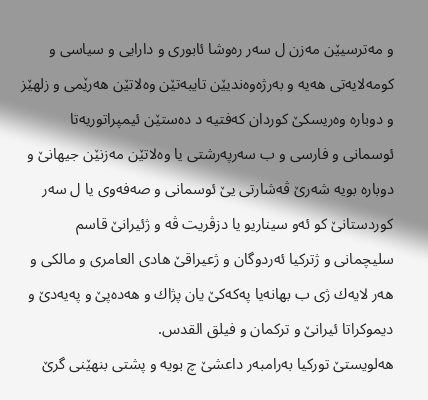و مه‌ترسیێن مه‌زن ل سه‌ر ره‌وشا ئابوری و دارایی و سیاسی و كومه‌لایه‌تی هه‌یه‌ و به‌رژه‌وه‌ندیێن تایبه‌تێن وه‌لاتێن هه‌رێمی و زلهێز و دوباره‌ وه‌ریسكێ كوردان كه‌فتیه‌ د ده‌ستێن ئیمپراتوریه‌تا ئوسمانی و فارسی و ب سه‌رپه‌رشتی یا وه‌لاتێن مه‌زنێن جیهانێ و دوباره‌ بویه‌ شه‌رێ ڤه‌شارتی یێ ئوسمانی و صه‌فه‌وی یا ل سه‌ر كوردستانێ كو ئه‌و سیناریو یا دزڤریت ڤه‌ و ژئیرانێ قاسم سلیچمانی و ژتركیا ئه‌ردوگان و ژعیراقێ هادی العامری و مالكی و هه‌ر لایه‌ك ژی ب بهانه‌یا په‌كه‌كێ یان پژاك و هه‌ده‌پێ و په‌یه‌دێ و دیموكراتا ئیرانێ و تركمان و فیلق القدس.
هه‌لویستێ توركیا به‌رامبه‌ر داعشێ چ بویه‌ و پشتی بنهێنی گرێ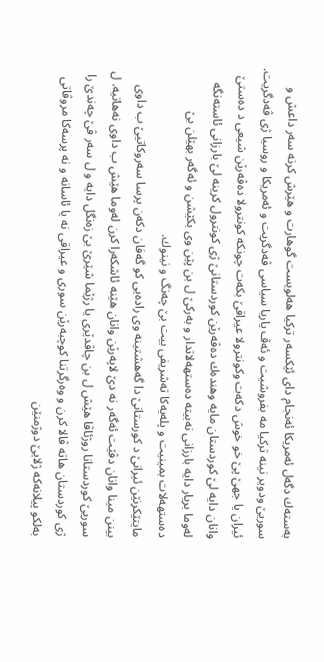به‌سته‌ك دگه‌ل ئه‌مریكا ئه‌نجام دای ئێكسه‌ر تركیا هه‌لویست گوهارت و هێرش كرنه‌ سه‌ر داعش و سوریێ ودویر نینه‌ تركیا مه‌ بفروشیت و ئه‌ڤ یاریا سیاسی ڤه‌دگریت و ئه‌مریكا و روسیا ژی ڤه‌دگریت. ئیران یا جهێ پێ خو خوش دكه‌ت وكونترولا عیراقێ بكه‌ت چونكه‌ كونترولا ده‌ڤه‌رێن شیعی د ده‌ستێ وانان دایه‌ لێ كوردستان مایه‌ وهنده‌ك ده‌ڤه‌رێن كوردستانێ ژی كونترول كرینه‌ لێ بارزانی ئاسته‌نگه‌ له‌وما بریار دایه‌ بارزانی نه‌بیته‌ ده‌ستهه‌لاتدار و به‌ركێ ل بن پێن وی بكێشن و ئه‌گه‌ر بهێلن بێ ده‌ستهه‌لات بمینیت و پله‌یه‌كا ته‌شریفی بیت بێ چه‌نگ و نینوك.
مایتێكرنێن ئیرانێ د كورستانێ دا گه‌هشتینه‌ وی راده‌یی كو گه‌فان دكه‌ن پرسا سه‌روكاتیێ ب داوی بینن مینا وانان دڤێت ئه‌گه‌ر نه‌ دێ لاپه‌رێن وانان هێنه‌ ئاشكه‌را كرن له‌وما هێش ب داوی نه‌هاتیه‌. ل سوریێ كوردستانا روژئاڤا هێش ل بن چاڤدێری یا رژێما شێرێ بێ زه‌نگل دایه‌ و ل سه‌ر ڤێ چه‌ندێ را ژی كوردستان هاته‌ ڤالا كرن و وه‌رگرتنا كوچبه‌رێن سوری و عیراقی نه‌ یا ئاسانه‌ و نه‌ پرسه‌كا مروڤاتی به‌لكو پیلانه‌كه‌ ژلایێ دوژمنێن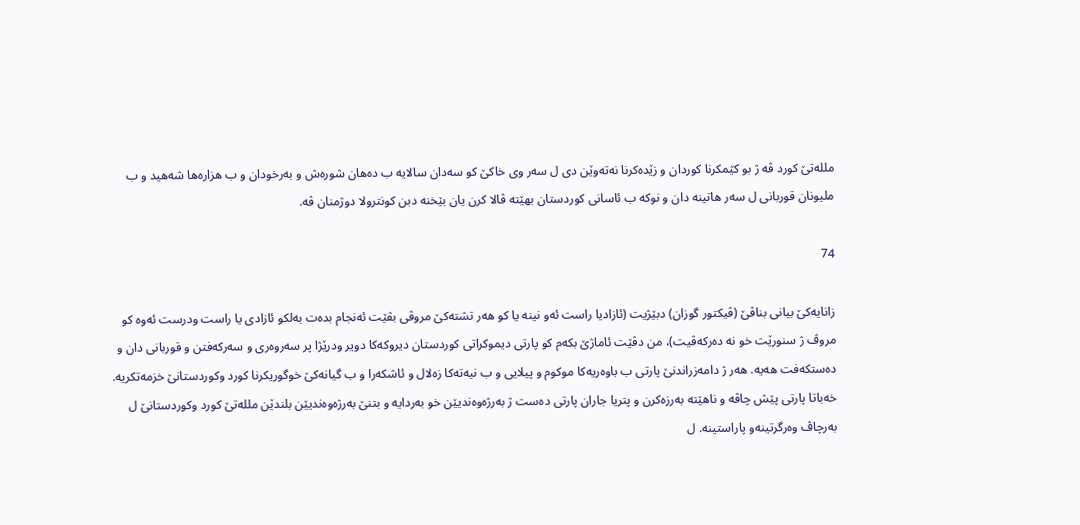ملله‌تێ كورد ڤه‌ ژ بو كێمكرنا كوردان و زێده‌كرنا نه‌ته‌وێن دی ل سه‌ر وی خاكێ كو سه‌دان سالایه‌ ب ده‌هان شوره‌ش و به‌رخودان و ب هزاره‌ها شه‌هید و ب ملیونان قوربانی ل سه‌ر هاتینه‌ دان و نوكه‌ ب ئاسانی كوردستان بهێته‌ ڤالا كرن یان بێخنه‌ دبن كونترولا دوژمنان ڤه‌.

74

زانایه‌كێ بیانی بناڤێ (ڤیكتور گوزان) دبێژیت (ئازادیا راست ئه‌و نینه‌ یا كو هه‌ر تشته‌كێ مروڤی بڤێت ئه‌نجام بده‌ت به‌لكو ئازادی یا راست ودرست ئه‌وه‌ كو مروڤ ژ سنورێت خو نه‌ ده‌ركه‌ڤیت)، من دڤێت ئاماژێ بكه‌م كو پارتی دیموكراتی كوردستان دیروكه‌كا دویر ودرێژا پر سه‌روه‌ری و سه‌ركه‌فتن و قوربانی دان و ده‌ستكه‌فت هه‌یه‌. هه‌ر ژ دامه‌زراندنێ پارتی ب باوه‌ریه‌كا موكوم و پیلایی و ب نیه‌ته‌كا زه‌لال و ئاشكه‌را و ب گیانه‌كێ خوگوریكرنا كورد وكوردستانێ خزمه‌تكریه‌. خه‌باتا پارتی پێش چاڤه‌ و ناهێته‌ به‌رزه‌كرن و پتریا جاران پارتی ده‌ست ژ به‌رژه‌وه‌ندیێن خو به‌ردایه‌ و بتنێ به‌رژه‌وه‌ندیێن بلندێن ملله‌تێ كورد وكوردستانێ ل به‌رچاڤ وه‌رگرتینه‌و پاراستینه‌. ل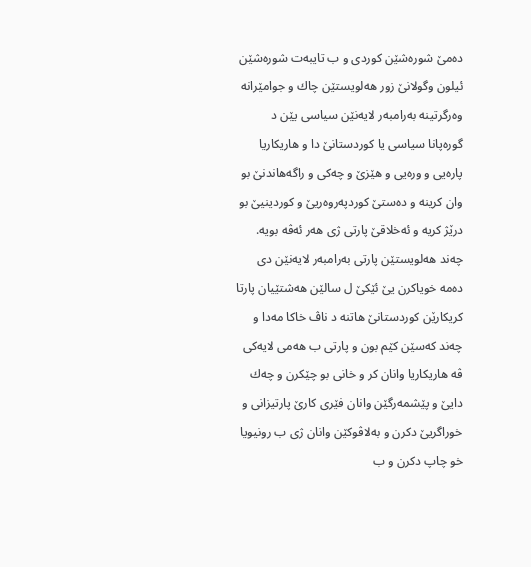ده‌مێ شوره‌شێن كوردی و ب تایبه‌ت شوره‌شێن ئیلون وگولانێ زور هه‌لویستێن چاك و جوامێرانه‌ وه‌رگرتینه‌ به‌رامبه‌ر لایه‌نێن سیاسی یێن د گوره‌پانا سیاسی یا كوردستانێ دا و هاریكاریا پاره‌یی و وره‌یی و هێزێ و چه‌كی و راگه‌هاندنێ بو وان كرینه‌ و ده‌ستێ كوردپه‌روه‌ریێ و كوردینیێ بو درێژ كریه‌ و ئه‌خلاقێ پارتی ژی هه‌ر ئه‌ڤه‌ بویه‌.
چه‌ند هه‌لویستێن پارتی به‌رامبه‌ر لایه‌نێن دی ده‌مه‌ خویاكرن یێ ئێكێ ل سالێن هه‌شتێیان پارتا كریكارێن كوردستانێ هاتنه‌ د ناڤ خاكا مه‌دا و چه‌ند كه‌سێن كێم بون و پارتی ب هه‌می لایه‌كی ڤه‌ هاریكاریا وانان كر و خانی بو چێكرن و چه‌ك دایێ و پێشمه‌رگێن وانان فێری كارێ پارتیزانی و خوراگریێ دكرن و به‌لاڤوكێن وانان ژی ب رونیویا خو چاپ دكرن و ب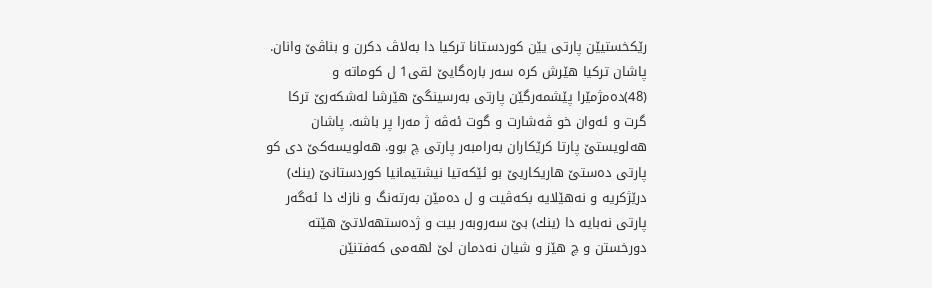رێكخستیێن پارتی یێن كوردستانا تركیا دا به‌لاڤ دكرن و بناڤێ وانان. پاشان تركیا هێرش كره‌ سه‌ر باره‌گایێ لقی1 ل كوماته‌ و (48)ده‌مژمێرا پێشمه‌رگێن پارتی به‌رسینگێ هێرشا له‌شكه‌رێ تركا گرت و ئه‌وان خو ڤه‌شارت و گوت ئه‌ڤه‌ ژ مه‌را پر باشه‌. پاشان هه‌لویستێ پارتا كرێكاران به‌رامبه‌ر پارتی چ بوو. هه‌لویسه‌كێ دی كو پارتی ده‌ستێ هاریكاریێ بو ئێكه‌تیا نیشتیمانیا كوردستانێ (ینك) درێژكریه‌ و نه‌هێلایه‌ بكه‌ڤیت و ل ده‌مێن به‌رته‌نگ و نازك دا ئه‌گه‌ر پارتی نه‌بایه‌ دا (ینك) بێ سه‌روبه‌ر بیت و ژده‌ستهه‌لاتێ هێته‌ دورخستن و چ هێز و شیان نه‌دمان لێ لهه‌می كه‌فتنێن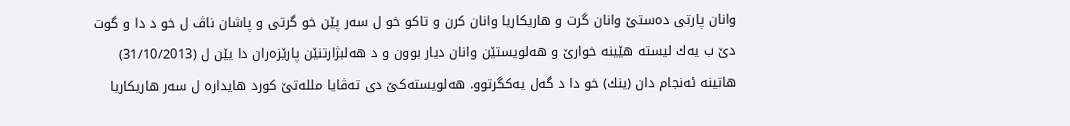وانان پارتی ده‌ستێ وانان گرت و هاریكاریا وانان كرن و تاكو خو ل سه‌ر پێن خو گرتی و پاشان ناڤ ل خو د دا و گوت دێ ب یه‌ك لیسته‌ هێینه‌ خوارێ و هه‌لویستێن وانان دیار بوون و د هه‌لبژارتنێن پارێزه‌ران دا یێن ل (31/10/2013) هاتینه‌ ئه‌نجام دان (ینك) خو دا د گه‌ل یه‌كگرتوو. هه‌لویسته‌كێ دی ته‌ڤایا ملله‌تێ كورد هایداره‌ ل سه‌ر هاریكاریا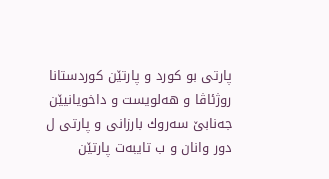پارتی بو كورد و پارتێن كوردستانا روژئاڤا و هه‌لویست و داخویانیێن جه‌نابێ سه‌روك بارزانی و پارتی ل دور وانان و ب تایبه‌ت پارتێن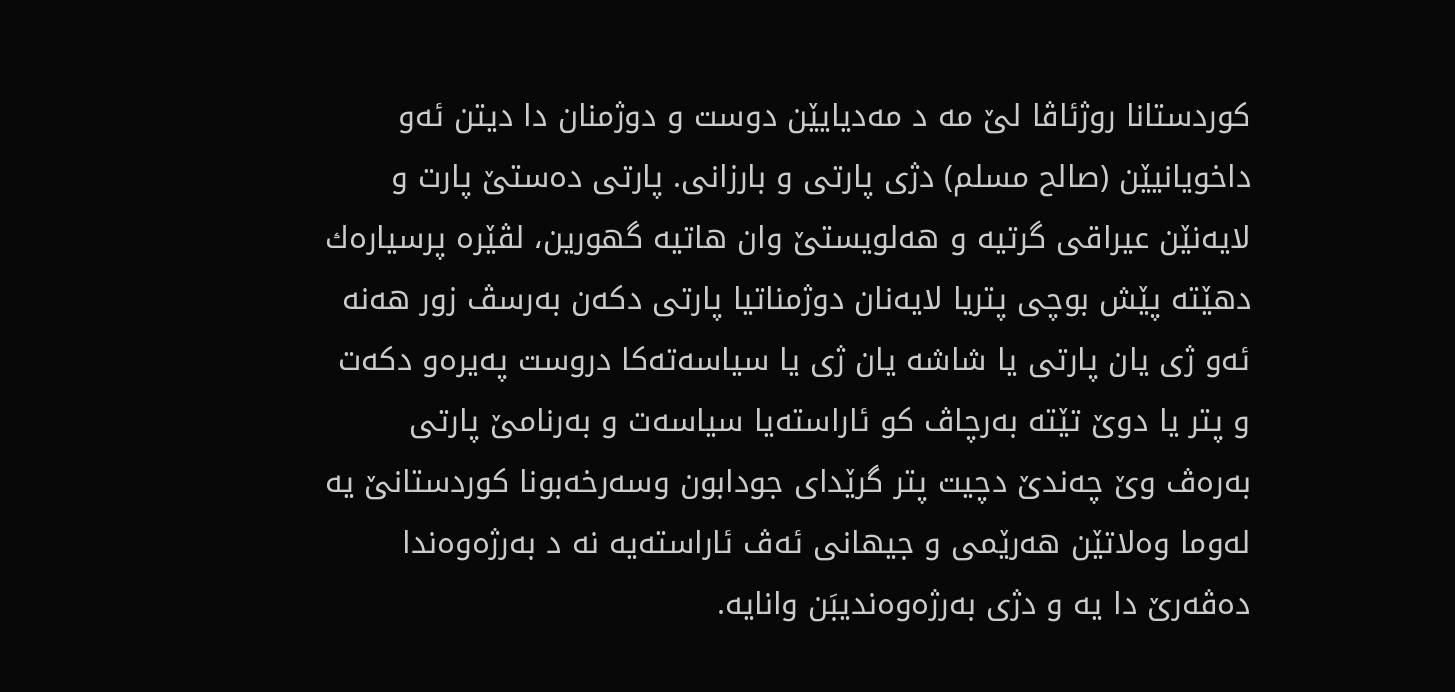كوردستانا روژئاڤا لێ مه‌ د مه‌دیایێن دوست و دوژمنان دا دیتن ئه‌و داخویانیێن (صالح مسلم) دژی پارتی و بارزانی. پارتی ده‌ستێ پارت و لایه‌نێن عیراقی گرتیه‌ و هه‌لویستێ وان هاتیه‌ گهورین، لڤێره‌ پرسیاره‌ك دهێته‌ پێش بوچی پتریا لایه‌نان دوژمناتیا پارتی دكه‌ن به‌رسڤ زور هه‌نه‌ ئه‌و ژی یان پارتی یا شاشه‌ یان ژی یا سیاسه‌ته‌كا دروست په‌یره‌و دكه‌ت و پتر یا دوێ تێته‌ به‌رچاڤ كو ئاراسته‌یا سیاسه‌ت و به‌رنامێ پارتی به‌ره‌ڤ وێ چه‌ندێ دچیت پتر گرێدای جودابون وسه‌رخه‌بونا كوردستانێ یه‌ له‌وما وه‌لاتێن هه‌رێمی و جیهانی ئه‌ڤ ئاراسته‌یه‌ نه‌ د به‌رژه‌وه‌ندا ده‌ڤه‌رێ دا یه‌ و دژی به‌رژه‌وه‌ندیبَن وانایه‌.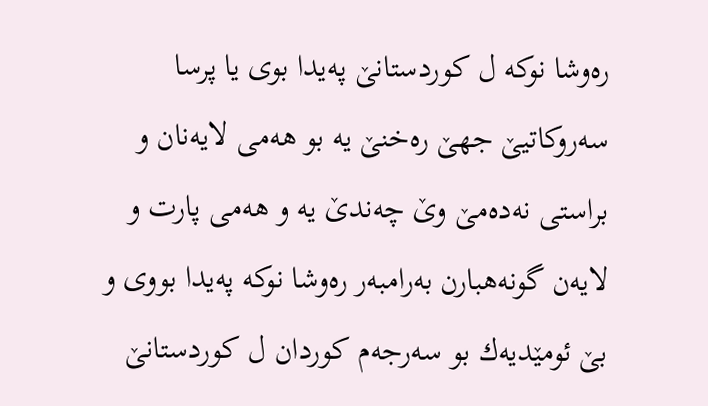ره‌وشا نوكه‌ ل كوردستانێ په‌یدا بوی یا پرسا سه‌روكاتیێ جهێ ره‌خنێ یه‌ بو هه‌می لایه‌نان و براستی نه‌ده‌مێ وێ چه‌ندێ یه‌ و هه‌می پارت و لایه‌ن گونه‌هبارن به‌رامبه‌ر ره‌وشا نوكه‌ په‌یدا بووی و بێ ئومێدیه‌ك بو سه‌رجه‌م كوردان ل كوردستانێ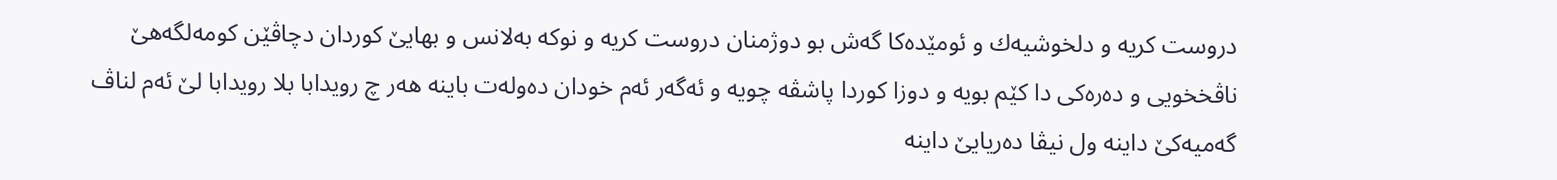دروست كریه‌ و دلخوشیه‌ك و ئومێده‌كا گه‌ش بو دوژمنان دروست كریه‌ و نوكه‌ به‌لانس و بهایێ كوردان دچاڤێن كومه‌لگه‌هێ ناڤخخویی و ده‌ره‌كی دا كێم بویه‌ و دوزا كوردا پاشڤه‌ چویه‌ و ئه‌گه‌ر ئه‌م خودان ده‌وله‌ت باینه‌ هه‌ر چ رویدابا بلا رویدابا لێ ئه‌م لناڤ گه‌میه‌كێ داینه‌ ول نیڤا ده‌ریایێ داینه‌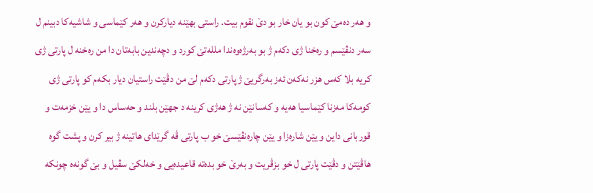و هه‌ر ده‌مێ كون بو یان خار بو دێ نقوم بیت. راستی بهێنه‌ دیاركرن و هه‌ر كێماسی و شاشیه‌كا دبینم ل سه‌ر دنڤێسم و ره‌خنا ژی دكه‌م ژ بو به‌رژه‌وه‌ندا ملله‌تێ كورد و دچه‌ندین بابه‌تان دا من ره‌خنه‌ ل پارتی ژی كریه‌ بلا كه‌س هزر نه‌كه‌ن ئه‌ز به‌رگریێ ژ پارتی دكه‌م لێ من دڤێت راستیان دیار بكه‌م كو پارتی ژی كومه‌كا مه‌زنا كێماسیا هه‌یه‌ و كه‌سانێن نه‌ ژ هه‌ژی كرینه‌ د جهێن بلند و حه‌ساس دا و یێن خزمه‌ت و قوربانی داین و یێن شاره‌زا و یێن چاره‌نڤێسێ خو ب پارتی ڤه‌ گرێدای هاتینه‌ ژ بیر كرن و پشت گوه هاڤێتن و دڤێت پارتی ل خو بزڤریت و به‌رێ خو بده‌ته‌ قاعیده‌یی و خه‌لكێ سڤیل و بێ گونه‌ه چونكه‌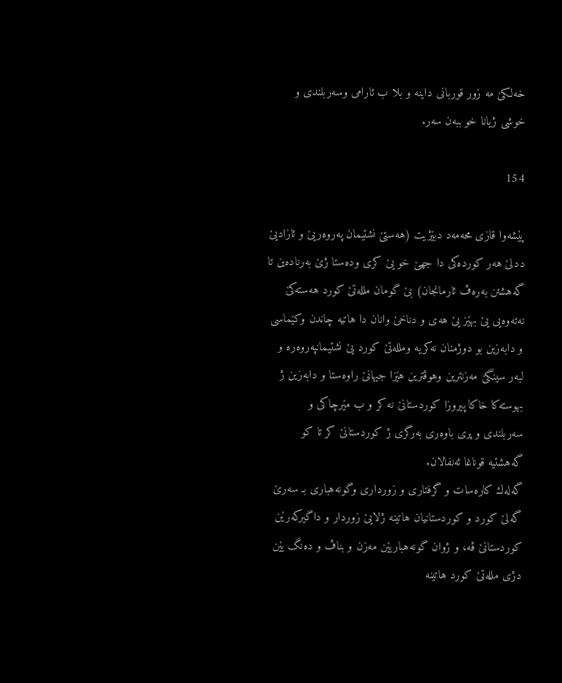خه‌لكێ مه‌ زور قوربانی داینه‌ و بلا ب ئارامی وسه‌ربلندی و خوشی ژیانا خو ببه‌ن سه‌ر.

154

پێشه‌وا قازی محه‌مه‌د دبێژیت (هه‌ستێ نشتیمان په‌روه‌ریێ و ئازادیێ ددلێ هه‌ر كورده‌كی دا جهێ خو یێ كری وده‌ستا ژێ به‌رناده‌ین تا گه‌هشتن به‌ره‌ڤ ئارمانجان) بێ گومان ملله‌تێ كورد هه‌سته‌كێ نه‌ته‌وه‌یی یێ بهێز یێ هه‌ی و دناخێ وانان دا هاتیه‌ چاندن وكێماسی و دابه‌زین بو دوژمنان نه‌كریه‌ وملله‌تێ كورد یێ نشتیمانپه‌روه‌ره‌ و لبه‌ر سینگێ مه‌زنترین وهوڤترین هێزا جیهانێ راوه‌ستا و دابه‌زین ژ بهوسته‌كا خاكا پیروزا كوردستانێ نه‌ كر و ب مێرچاكی و سه‌ربلندی و پری باوه‌ری به‌رگری ژ كوردستانێ كر تا كو گه‌هشتیه‌ قوناغا ئه‌نفالان.
گه‌له‌ك كاره‌سات و گرفتاری و زورداری وگونه‌هباری بـ سه‌رێ گه‌لێ كورد و كوردستانیان هاتینه‌ ژلایێ زوردار و داگیركه‌رێن كوردستانێ ڤه‌، و ژوان گونه‌هباریێن مه‌زن و بناڤ و ده‌نگ یێن دژی ملله‌تێ كورد هاتینه‌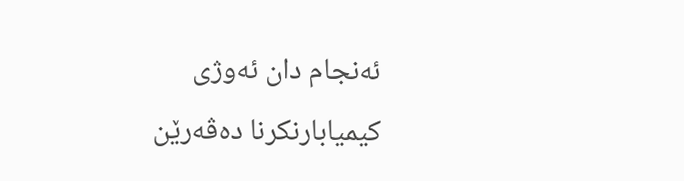ئه‌نجام دان ئه‌وژی كیمیابارنكرنا ده‌ڤه‌رێن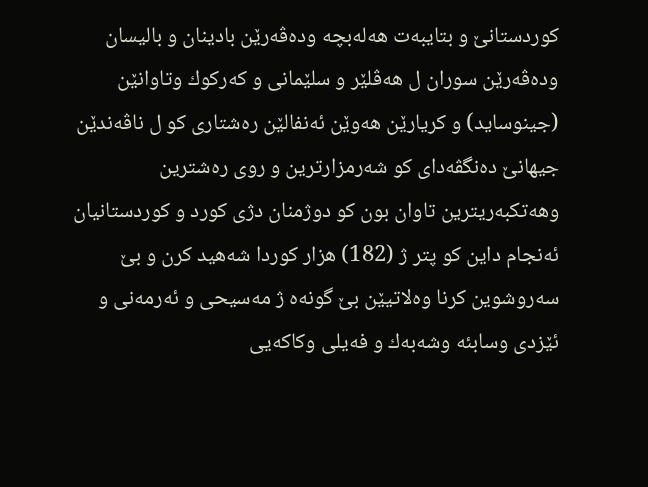كوردستانێ و بتایبه‌ت هه‌له‌بچه‌ وده‌ڤه‌رێن بادینان و بالیسان وده‌ڤه‌رێن سوران ل هه‌ڤلێر و سلێمانی و كه‌ركوك وتاوانێن (جینوساید) و كریارێن هه‌وێن ئه‌نفالێن ره‌شتاری كو ل ناڤه‌ندێن جیهانێ ده‌نگڤه‌دای كو شه‌رمزارترین و روی ره‌شترین وهه‌تكبه‌ریترین تاوان بون كو دوژمنان دژی كورد و كوردستانیان ئه‌نجام داین كو پتر ژ (182) هزار كوردا شه‌هید كرن و بێ سه‌روشوین كرنا وه‌لاتیێن بێ گونه‌ه ژ مه‌سیحی و ئه‌رمه‌نی و ئێزدی وسابئه‌ وشه‌به‌ك و فه‌یلی وكاكه‌یی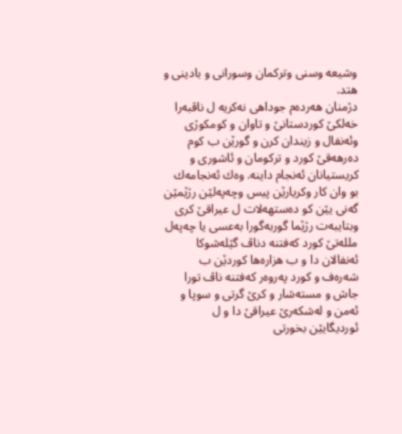وشیعه‌ وسنی وتركمان وسورانی و بادینی و هتد.
دژمنان هه‌رده‌م جوداهی نه‌كریه‌ ل ناڤبه‌را خه‌لكێ كوردستانێ و تاوان و كومكوژی وئه‌نفال و زیندان كرن و گورێن ب كوم ده‌رهه‌قێ كورد و تركومان و ئاشوری و كریستیانان ئه‌نجام داینه‌. وه‌ك ئه‌نجامه‌ك بو وان كار وكریارێن پیس وچه‌په‌لێن رژێمێن گه‌نی یێن كو ده‌ستهه‌لات ل عیراقێ كری وبتایبه‌ت رژێما گوربه‌گورا به‌عسی یا چه‌په‌ل ملله‌تێ كورد كه‌فتنه‌ دناڤ گێله‌شوكا ئه‌نفالان دا و ب هزاره‌ها كوردێن ب شه‌ره‌ف و كورد په‌روه‌ر كه‌فتنه‌ ناڤ تورا جاش و مسته‌شار و كرێ گرتی و سوپا و ئه‌من و له‌شكه‌رێ عیراقێ دا و ل ئوردیگایێن بخورتی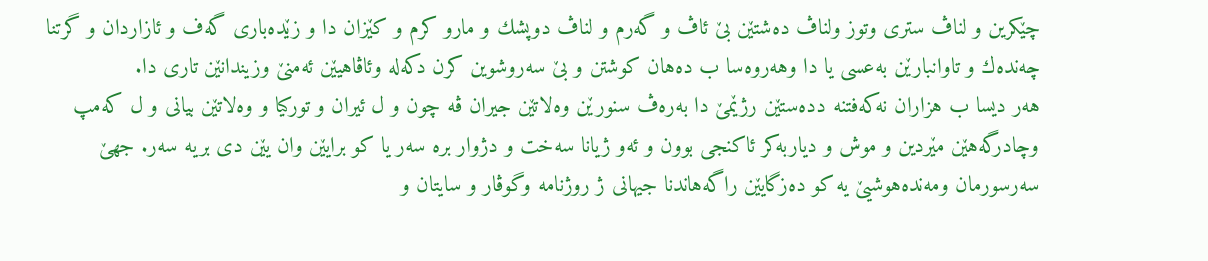چێكرین و لناڤ ستری وتوز ولناڤ ده‌شتێن بێ ئاڤ و گه‌رم و لناڤ دوپشك و مارو كرم و كێزان دا و زێده‌باری گه‌ف و ئازاردان و گرتنا چه‌نده‌ك و تاوانبارێن به‌عسی یا دا وهه‌روه‌سا ب ده‌هان كوشتن و بێ سه‌روشوین كرن دكه‌له وئاڤاهیێن ئه‌منێ وزیندانێن تاری دا.
هه‌ر دیسا ب هزاران نه‌كه‌فتنه‌ دده‌ستێن رژێمێ دا به‌ره‌ڤ سنورێن وه‌لاتێن جیران ڤه‌ چون و ل ئیران و توركیا و وه‌لاتێن بیانی و ل كه‌مپ وچادرگه‌هێن مێردین و موش و دیاربه‌كر ئاكنجی بوون و ئه‌و ژیانا سه‌خت و دژوار بره‌ سه‌ر یا كو برایێن وان یێن دی بریه‌ سه‌ر. جهێ سه‌رسورمان ومه‌نده‌هوشیێ یه‌ كو ده‌زگایێن راگه‌هاندنا جیهانی ژ روژنامه‌ وگوڤار و سایتان و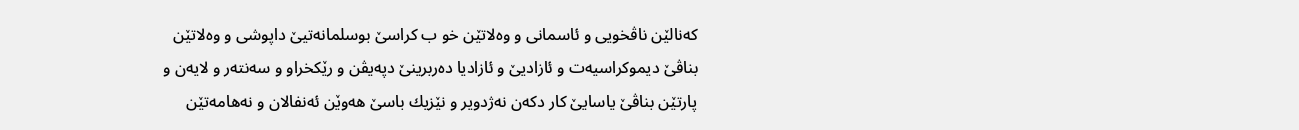كه‌نالێن ناڤخویی و ئاسمانی و وه‌لاتێن خو ب كراسێ بوسلمانه‌تیێ داپوشی و وه‌لاتێن بناڤێ دیموكراسیه‌ت و ئازادیێ و ئازادیا ده‌ربرینێ دپه‌یڤن و رێكخراو و سه‌نته‌ر و لایه‌ن و پارتێن بناڤێ یاسایێ كار دكه‌ن نه‌ژدویر و نێزیك باسێ هه‌وێن ئه‌نفالان و نه‌هامه‌تێن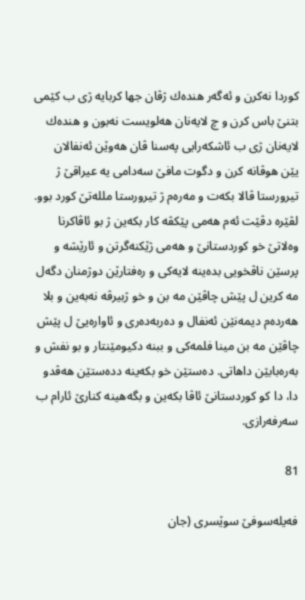كوردا نه‌كرن و ئه‌گه‌ر هنده‌ك ژڤان جها كربایه‌ ژی ب كێمی بتنێ باس كرن و چ لایه‌نان هه‌لویست نه‌بون و هنده‌ك لایه‌نان ژی ب ئاشكه‌رایی په‌سنا ڤان هه‌وێن ئه‌نفالان یێن هوڤانه‌ كرن و دگوت مافێ سه‌دامی یه‌ عیراقێ ژ تیرورستا ڤالا بكه‌ت و مه‌ره‌م ژ تیرورستا ملله‌تێ كورد بوو.
لڤێره‌ دڤێت ئه‌م هه‌می پێكڤه‌ كار بكه‌ین ژ بو ئاڤاكرنا وه‌لاتێ خو كوردستانێ و هه‌می ژێكنه‌گرتن و ئارێشه‌ و پرسێن ناڤخویی بده‌ینه‌ لایه‌كی و ره‌فتارێن دوژمنان دگه‌ل مه‌ كرین ل پێش چاڤێن مه‌ بن و خو ژبیرڤه‌ نه‌به‌ین و بلا هه‌رده‌م دیمه‌نێن ئه‌نفال و ده‌ربه‌ده‌ری و ئاواره‌یێ ل پێش چاڤێن مه‌ بن مینا فلمه‌كی و ببنه‌ دكیومێنتار و بو نفش و به‌ره‌بابێن داهاتی. ده‌ستێن خو بكه‌ینه‌ دده‌ستێن هه‌ڤدو دا، دا كو كوردستانێ ئاڤا بكه‌ین و بگه‌هینه‌ كنارێ ئارام ب سه‌رفه‌رازی.

81

فه‌یله‌سوفێ سوێسری (جان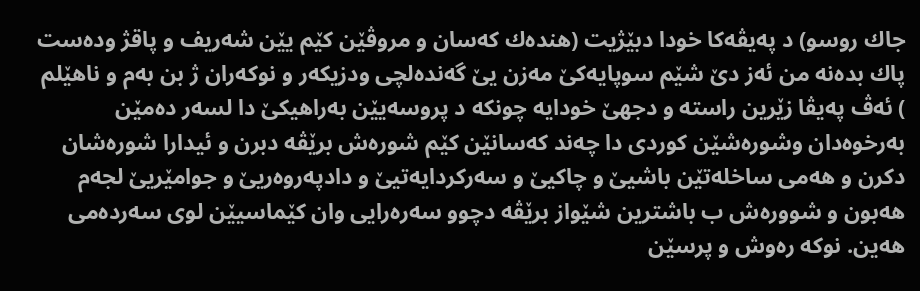جاك روسو) د په‌یڤه‌كا خودا دبێژیت (هنده‌ك كه‌سان و مروڤێن كێم یێن شه‌ریف و پاقژ وده‌ست پاك بده‌نه‌ من ئه‌ز دێ شێم سوپایه‌كێ مه‌زن یێ گه‌نده‌لچی ودزیكه‌ر و نوكه‌ران ژ بن به‌م و ناهێلم ) ئه‌ڤ په‌یڤا زێرین راسته‌ و دجهێ خودایه‌ چونكه‌ د پروسه‌یێن به‌راهیكێ دا لسه‌ر ده‌مێن به‌رخوه‌دان وشوره‌شێن كوردی دا چه‌ند كه‌سانێن كێم شوره‌ش برێڤه‌ دبرن و ئیدارا شوره‌شان دكرن و هه‌می ساخله‌تێن باشیێ و چاكیێ و سه‌ركردایه‌تیێ و دادپه‌روه‌ریێ و جوامێریێ لجه‌م هه‌بون و شووره‌ش ب باشترین شێواز برێڤه‌ دچوو سه‌ره‌رایی وان كێماسیێن لوی سه‌رده‌می هه‌ین. نوكه‌ ره‌وش و پرسێن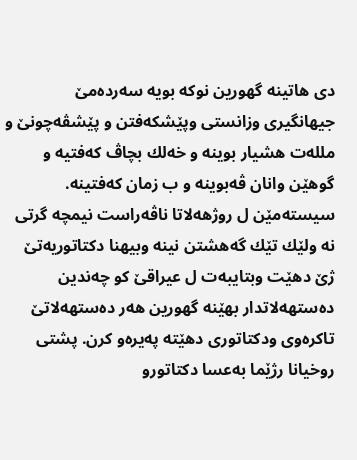دی هاتینه‌ گهورین نوكه‌ بویه‌ سه‌رده‌مێ جیهانگیری وزانستی وپێشكه‌فتن و پێشڤه‌چونێ و ملله‌ت هشیار بوینه‌ و خه‌لك بچاڤ كه‌فتیه‌ و گوهێن وانان ڤه‌بوینه‌ و ب زمان كه‌فتینه‌. سیسته‌مێن ل روژهه‌لاتا ناڤه‌راست نیمچه‌ گرتی نه‌ ولێك تێك گه‌هشتن نینه‌ وبیهنا دكتاتوریه‌تێ ژێ دهێت وبتایبه‌ت ل عیراقێ كو چه‌ندین ده‌ستهه‌لاتدار بهێنه‌ گهورین هه‌ر ده‌ستهه‌لاتێ تاكره‌وی ودكتاتوری دهێته‌ په‌یره‌و كرن. پشتی روخیانا رژێما به‌عسا دكتاتورو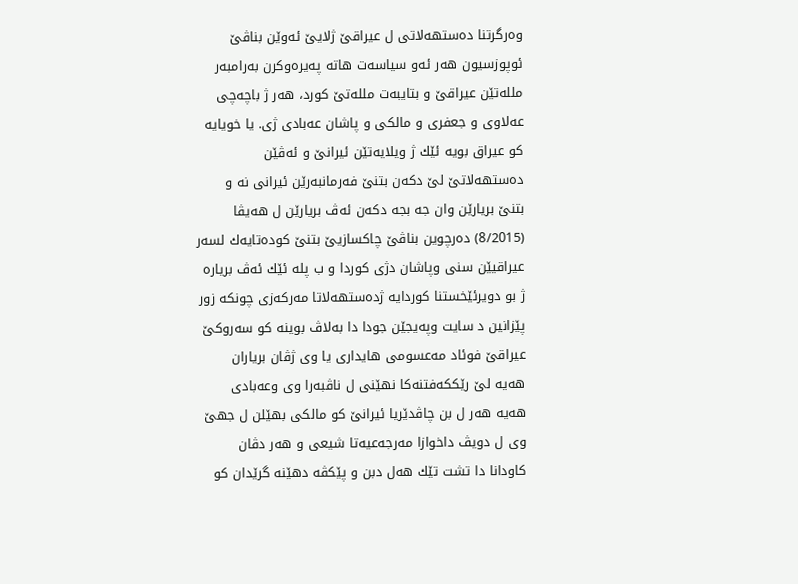وه‌رگرتنا ده‌ستهه‌لاتی ل عیراقێ ژلایێ ئه‌وێن بناڤێ ئوپوزسیون هه‌ر ئه‌و سیاسه‌ت هاته‌ په‌یره‌وكرن به‌رامبه‌ر ملله‌تێن عیراقێ و بتایبه‌ت ملله‌تێ كورد، هه‌ر ژ باچه‌چی عه‌لاوی و جعفری و مالكی و پاشان عه‌بادی ژی. یا خویایه‌ كو عیراق بویه‌ ئێك ژ ویلایه‌تێن ئیرانێ و ئه‌ڤێن ده‌ستهه‌لاتێ لێ دكه‌ن بتنێ فه‌رمانبه‌رێن ئیرانی نه‌ و بتنێ بریارێن وان جه بجه دكه‌ن ئه‌ڤ بریارێن ل هه‌یڤا (8/2015) ده‌رچوین بناڤێ چاكسازیێ بتنێ كوده‌تایه‌ك لسه‌ر عیراقیێن سنی وپاشان دژی كوردا و ب پله‌ ئێك ئه‌ڤ بریاره‌ ژ بو دویرئێخستنا كوردایه‌ ژده‌ستهه‌لاتا مه‌ركه‌زی چونكه‌ زور پێزانین د سایت وپه‌یجێن جودا دا به‌لاڤ بوینه‌ كو سه‌روكێ عیراقێ فوئاد مه‌عسومی هایداری یا وی ژڤان بریاران هه‌یه‌ لێ رێككه‌فتنه‌كا نهێنی ل ناڤبه‌را وی وعه‌بادی هه‌یه‌ هه‌ر ل بن چاڤدێریا ئیرانێ كو مالكی بهێلن ل جهێ وی ل دویڤ داخوازا مه‌رجه‌عیه‌تا شیعی و هه‌ر دڤان كاودانا دا تشت تێك هه‌ل دبن و پێكڤه‌ دهێنه‌ گرێدان كو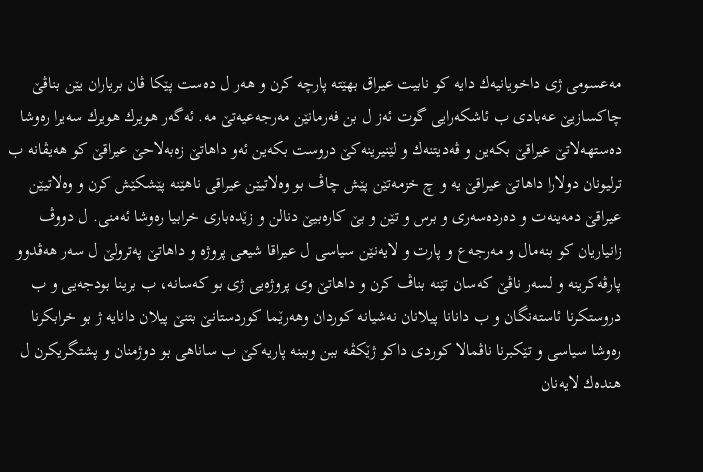مه‌عسومی ژی داخویانیه‌ك دایه‌ كو نابیت عیراق بهێته‌ پارچه‌ كرن و هه‌ر ل ده‌ست پێكا ڤان بریاران یێن بناڤێ چاكسازیێ عه‌بادی ب ئاشكه‌رایی گوت ئه‌ز ل بن فه‌رمانێن مه‌رجه‌عیه‌تێ مه‌. ئه‌گه‌ر هویرك هویرك سه‌یرا ره‌وشا ده‌ستهه‌لاتێ عیراقێ بكه‌ین و ڤه‌دیتنه‌ك و لێنیرینه‌كێ دروست بكه‌ین ئه‌و داهاتێ زه‌به‌لاحێ عیراقێ كو هه‌یڤانه‌ ب ترلیونان دولارا داهاتێ عیراقێ یه‌ و چ خزمه‌تێن پێش چاڤ بو وه‌لاتیێن عیراقی ناهێنه‌ پێشكێش كرن و وه‌لاتیێن عیراقێ دمه‌ینه‌ت و ده‌رده‌سه‌ری و برس و تێن و بێ كاره‌بیێ دنالن و زێده‌باری خرابیا ره‌وشا ئه‌منی. ل دووڤ زانیاریان كو بنه‌مال و مه‌رجه‌ع و پارت و لایه‌نێن سیاسی ل عیراقا شیعی پروژه‌ و داهاتێ په‌ترولێ ل سه‌ر هه‌ڤدوو پارڤه‌كرینه‌ و لسه‌ر ناڤێ كه‌سان تێنه‌ بناڤ كرن و داهاتێ وی پروژه‌یی ژی بو كه‌سانه‌، ب برینا بودجه‌یی و ب دروستكرنا ئاسته‌نگان و ب دانانا پیلانان نه‌شیانه‌ كوردان وهه‌رێما كوردستانێ بتنێ پیلان دانایه‌ ژ بو خرابكرنا ره‌وشا سیاسی و تێكبرنا ناڤمالا كوردی داكو ژێكڤه‌ ببن وببنه‌ پاریه‌كێ ب ساناهی بو دوژمنان و پشتگریكرن ل هنده‌ك لایه‌نان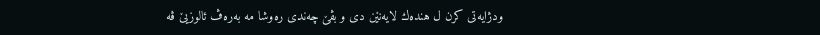ودژایه‌تی كرن ل هنده‌ك لایه‌نێن دی و بڤێ چه‌ندی ره‌وشا مه‌ به‌ره‌ڤ ئالوزیێ ڤه‌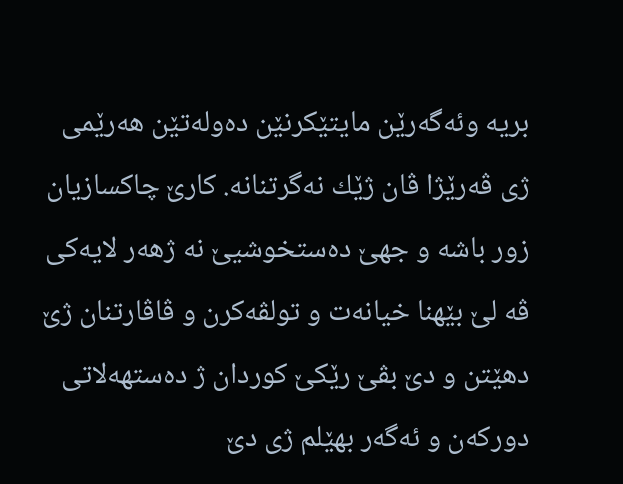بریه‌ وئه‌گه‌رێن مایتێكرنێن ده‌وله‌تێن هه‌رێمی ژی ڤه‌رێژا ڤان ژێك نه‌گرتنانه‌. كارێ چاكسازیان زور باشه‌ و جهێ ده‌ستخوشیێ نه‌ ژهه‌ر لایه‌كی ڤه‌ لێ بێهنا خیانه‌ت و تولڤه‌كرن و ڤاڤارتنان ژێ دهێتن و دێ بڤێ رێكێ كوردان ژ ده‌ستهه‌لاتی دوركه‌ن و ئه‌گه‌ر بهێلم ژی دێ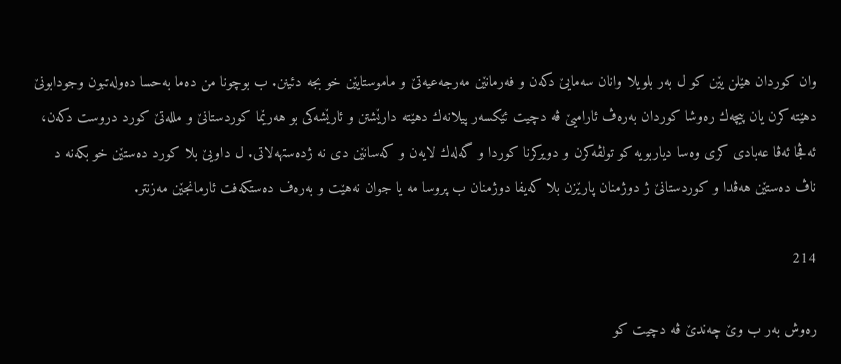وان كوردان هێلن یێن كو ل به‌ر بلویلا وانان سه‌مایێ دكه‌ن و فه‌رمانێن مه‌رجه‌عیه‌تێ و ماموستایێن خو بجه دئینن. ب بوچونا من ده‌ما به‌حسا ده‌وله‌تبون وجودابونێ دهێته‌ كرن یان پیچه‌ك ره‌وشا كوردان به‌ره‌ڤ ئارامیێ ڤه‌ دچیت ئێكسه‌ر پیلانه‌ك دهێته‌ دارێشتن و ئارێشه‌كی بو هه‌رێما كوردستانێ و ملله‌تێ كورد دروست دكه‌ن، ئه‌ڤجا ئه‌ڤا عه‌بادی كری وه‌سا دیاربویه‌ كو تولڤه‌كرن و دویركرنا كوردا و گه‌له‌ك لایه‌ن و كه‌سانێن دی نه‌ ژده‌ستهه‌لاتی. ل داویێ بلا كورد ده‌ستێن خو بكه‌نه‌ د ناڤ ده‌ستێن هه‌ڤدا و كوردستانێ ژ دوژمنان پارێزن بلا كه‌یفا دوژمنان ب پروسا مه‌ یا جوان نه‌هێت و به‌ره‌ف ده‌ستكه‌فت ئارمانجێن مه‌زنتر.

214

ره‌وش به‌ر ب وێ چه‌ندێ ڤه‌ دچیت كو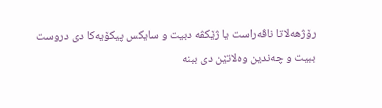رۆژهه‌لاتا ناڤه‌راست یا ژێكڤه‌ دبیت و سایكس پیكۆیه‌كا دی دروست ببیت و چه‌ندین وه‌لاتێن دی ببنه‌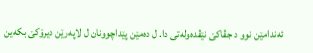ئه‌ندامێن نوو د جڤاكێ نێڤده‌وله‌تی دا. ل ده‌مێن پێداچوونان ل لاپه‌رێن دیرۆكێ بكه‌ین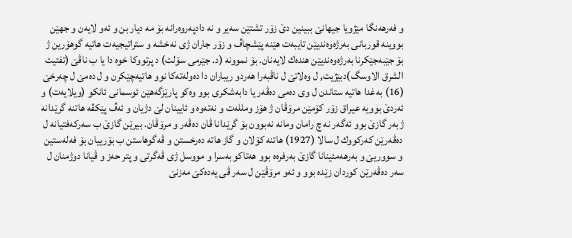و فه‌رهه‌نگا مێژویا جیهانێ ببینین دێ زۆر تشتێن سه‌یر و نه‌ دادپه‌روه‌رانه‌ بۆ مه‌ دیار بن و ئه‌و لایه‌ن و جهێن بووینه‌ قوربانی به‌رژه‌وه‌ندیێن تایبه‌ت هێنه‌ پێشچاڤ و زۆر جاران ژی نه‌خشه‌ و ستراتیجیه‌ت هاتیه‌ گوهۆرین ژ بۆ جێبه‌جێكرنا به‌رژه‌وه‌ندیێن هنده‌ك لایه‌نان. بۆ نموونه‌ (د. جێرمی سۆلت) د پرتووكا خوه‌ دا یا ب ناڤێ (تفتیت الشرق الاوسگ)دبێژیت, ل وه‌لاتێ ل ناڤبه‌را هه‌ردو ریباران دا ده‌وله‌ته‌كا نوو هاتیه‌چێكرن و ل ده‌مێ ل چه‌رخێ (16) به‌غدا هاتیه‌ ستاندن ل وی ده‌می ده‌ڤه‌ر یا دابه‌شكری بوو وه‌كو پارێزگه‌هێن ئوسمانی ئانكو (ویلایه‌ت) و ئه‌ردێ بوویه‌ عیراق زۆر كۆمێن مرۆڤان ژ هۆز وملله‌ت و نه‌ته‌وه‌ و ئایینان لێ دژیان و ئه‌ڤ پێكڤه‌ هاتنه‌ گرێدانه‌ ژبه‌ر گازێ بوو ئه‌گه‌ر نه‌ چ رامان ومانه‌ نه‌بوون بۆ گرێدانا ڤان ده‌ڤه‌ر و مرۆڤان. بیرێن گازێ ب سه‌ركه‌فتیانه‌ ل ده‌ڤه‌رێن كه‌ركووك ل سالا (1927) هاتنه‌ كۆلان و گاز هاته‌ ده‌رخستن و ڤه‌گوهاستن ب بۆرییان بۆ فه‌له‌ستین و سووریێ و به‌رهه‌مئینانا گازێ به‌رفره‌ه بوو هه‌تاكو به‌سرا و مووسل ژی ڤه‌گرتی و پتر حه‌ز و ڤیانا دوژمنان ل سه‌ر ده‌ڤه‌رێن كوردان زێده‌ بوو و ئه‌و مرۆڤێن ل سه‌ر ڤی یه‌ده‌كێ مه‌زنێ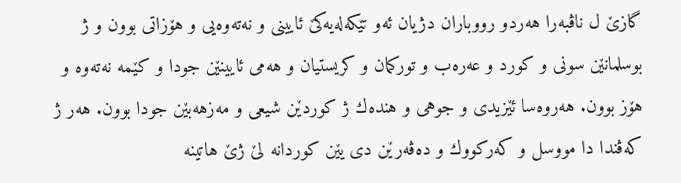گازێ ل ناڤبه‌را هه‌ردو رووباران دژیان ئه‌و تێكه‌له‌یه‌كێ ئایینی و نه‌ته‌وه‌یی و هۆزاتی بوون و ژ بوسلمانێن سونی و كورد و عه‌ره‌ب و توركمان و كریستیان و هه‌می ئایینێن جودا و كێمه‌ نه‌ته‌وه‌ و هۆز بوون. هه‌روه‌سا ئێزیدی و جوهی و هنده‌ك ژ كوردێن شیعی و مه‌زهه‌بێن جودا بوون. هه‌ر ژ كه‌ڤندا دا مووسل و كه‌ركووك و ده‌ڤه‌رێن دی یێن كوردانه‌ لێ ژێ هاتینه‌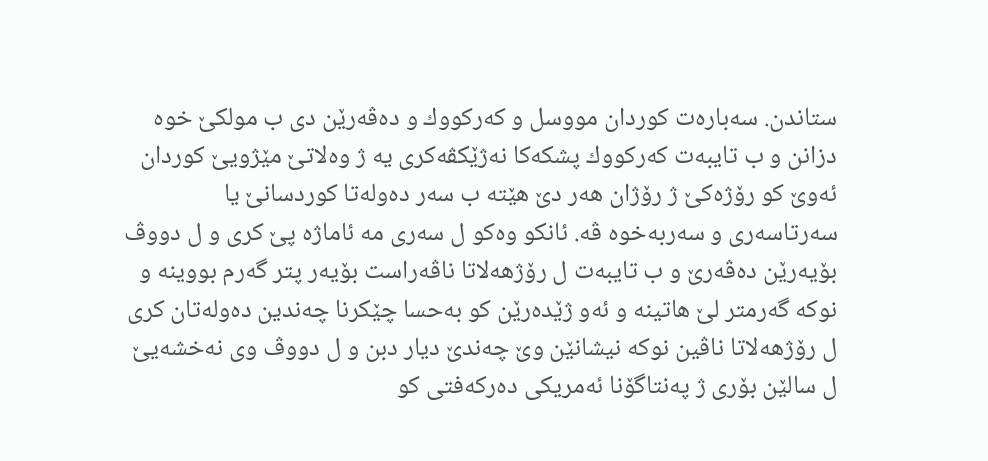ستاندن. سه‌باره‌ت كوردان مووسل و كه‌ركووك و ده‌ڤه‌رێن دی ب مولكێ خوه‌ دزانن و ب تایبه‌ت كه‌ركووك پشكه‌كا نه‌ژێكڤه‌كری یه‌ ژ وه‌لاتێ مێژویێ كوردان ئه‌وێ كو رۆژه‌كێ ژ رۆژان هه‌ر دێ هێته‌ ب سه‌ر ده‌وله‌تا كوردسانێ یا سه‌رتاسه‌ری و سه‌ربه‌خوه‌ ڤه‌. ئانكو وه‌كو ل سه‌ری مه‌ ئاماژه‌ پێ كری و ل دووڤ بۆیه‌رێن ده‌ڤه‌رێ و ب تایبه‌ت ل رۆژهه‌لاتا ناڤه‌راست بۆیه‌ر پتر گه‌رم بووینه‌ و نوكه‌ گه‌رمتر لێ هاتینه‌ و ئه‌و ژێده‌رێن كو به‌حسا چێكرنا چه‌ندین ده‌وله‌تان كری ل رۆژهه‌لاتا ناڤین نوكه‌ نیشانێن وێ چه‌ندێ دیار دبن و ل دووڤ وی نه‌خشه‌یێ ل سالێن بۆری ژ په‌نتاگۆنا ئه‌مریكی ده‌ركه‌فتی كو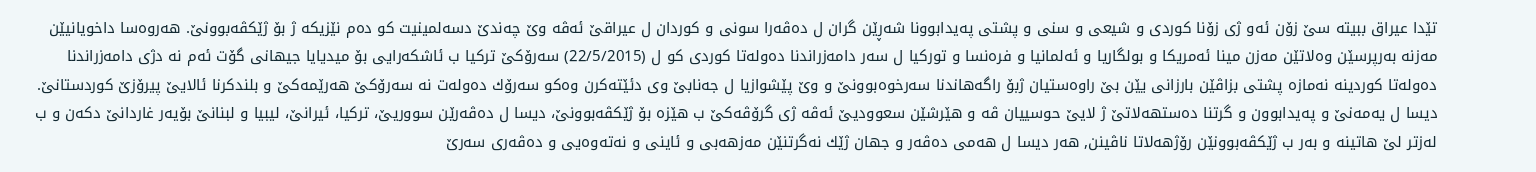تێدا عیراق ببیته‌ سێ زۆن ئه‌و ژی زۆنا كوردی و شیعی و سنی و پشتی په‌یدابوونا شه‌ڕێن گران ل ده‌ڤه‌را سونی و كوردان ل عیراقێ ئه‌ڤه‌ وێ چه‌ندێ دسه‌لمینیت كو ده‌م نێزیكه‌ ژ بۆ ژێكڤه‌بوونێ. هه‌روه‌سا داخویانیێن مه‌زنه‌ به‌رپرسێن وه‌لاتێن مه‌زن مینا ئه‌مریكا و بولگاریا و ئه‌لمانیا و فره‌نسا و توركیا ل سه‌ر دامه‌زراندنا ده‌وله‌تا كوردی كو ل (22/5/2015) سه‌رۆكێ تركیا ب ئاشكه‌رایی بۆ میدیایا جیهانی گۆت ئه‌م نه‌ دژی دامه‌زراندنا ده‌وله‌تا كوردینه‌ نه‌مازه‌ پشتی بزاڤێن بارزانی یێن بێ راوه‌ستیان ژبۆ راگه‌هاندنا سه‌رخوه‌بوونێ و وێ پێشوازیا ل جه‌نابێ وی دئێته‌كرن وه‌كو سه‌رۆك ده‌وله‌ت نه‌ سه‌رۆكێ هه‌رێمه‌كێ و بلندكرنا ئالایێ پیرۆزێ كوردستانێ. دیسا ل یه‌مه‌نێ و په‌یدابوون و گرتنا ده‌ستهه‌لاتێ ژ لایێ حوسییان ڤه‌ و هێرشێن سعوودیێ ئه‌ڤه‌ ژی گرۆڤه‌كێ ب هێزه‌ بۆ ژێكڤه‌بوونێ، دیسا ل ده‌ڤه‌رێن سووریێ، تركیا، ئیرانێ، لیبیا و لبنانێ بۆیه‌ر غاردانێ دكه‌ن و ب له‌زتر لێ هاتینه‌ و به‌ر ب ژێكڤه‌بوونێن رۆژهه‌لاتا ناڤینن, هه‌ر دیسا ل هه‌می ده‌ڤه‌ر و جهان ژێك نه‌گرتنێن مه‌زهه‌بی و ئاینی و نه‌ته‌وه‌یی و ده‌ڤه‌ری سه‌رێ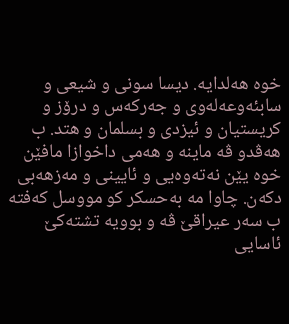خوه‌ هه‌لدایه‌. دیسا سونی و شیعی و سابئه‌وعه‌له‌وی و جه‌ركه‌س و درۆز و كریستیان و ئیزدی و بسلمان و هتد. ب هه‌ڤدو ڤه‌ ماینه‌ و هه‌می داخوازا مافێن خوه‌ یێن نه‌ته‌وه‌یی و ئایینی و مه‌زهه‌بی دكه‌ن. چاوا مه‌ به‌حسكر كو مووسل كه‌فته‌ ب سه‌ر عیراقێ ڤه‌ و بوویه‌ تشته‌كێ ئاسایی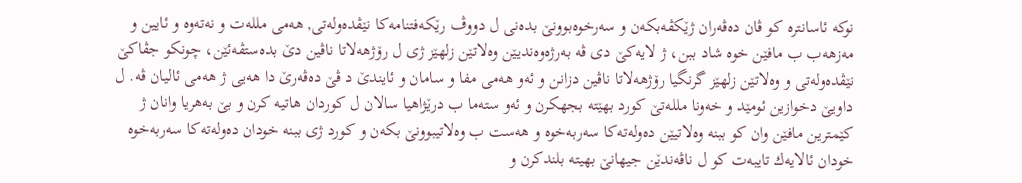نوكه‌ ئاسانتره‌ كو ڤان ده‌ڤه‌ران ژێكڤه‌بكه‌ن و سه‌رخوه‌بوونێ بده‌نی ل دووڤ رێكه‌فتنامه‌كا نێڤده‌وله‌تی, هه‌می ملله‌ت و نه‌ته‌وه‌ و ئایین و مه‌زهه‌ب ب مافێن خوه‌ شاد ببن، ژ لایه‌كێ دی ڤه‌ به‌رژه‌وه‌ندیێن وه‌لاتێن زلهێز ژی ل رۆژهه‌لاتا ناڤین دێ بده‌ستڤه‌ئێن، چونكو جڤاكێ نێڤده‌وله‌تی و وه‌لاتێن زلهێز گرنگیا رۆژهه‌لاتا ناڤین دزانن و ئه‌و هه‌می مفا و سامان و ئایندێ د ڤێ ده‌ڤه‌رێ دا هه‌یی ژ هه‌می ئالیان ڤه‌. ل داویێ دخوازین ئومێد و خه‌ونا ملله‌تێ كورد بهێته‌ بجهكرن و ئه‌و سته‌ما ب درێژاهیا سالان ل كوردان هاتیه‌ كرن و بێ به‌هریا وانان ژ كێمترین مافێن وان كو ببنه‌ وه‌لاتیێن ده‌وله‌ته‌كا سه‌ربه‌خوه‌ و هه‌ست ب وه‌لاتیبوونێ بكه‌ن و كورد ژی ببنه‌ خودان ده‌وله‌ته‌كا سه‌ربه‌خوه‌ خودان ئالایه‌ك تایبه‌ت كو ل ناڤه‌ندێن جیهانێ بهیته‌ بلندكرن و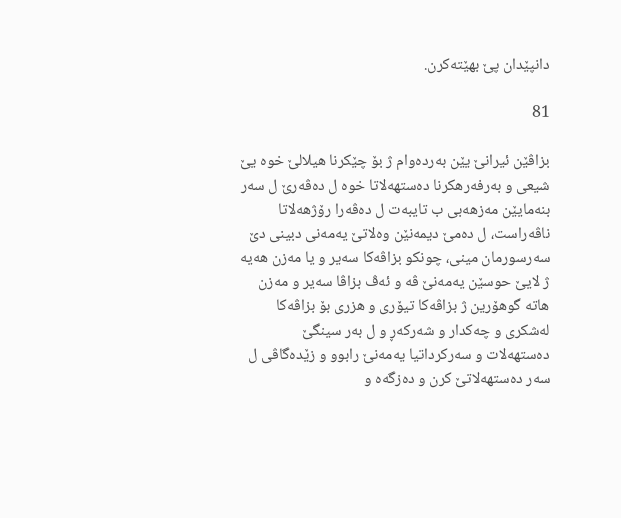دانپێدان پێ بهێته‌كرن.

81

بزاڤێن ئیرانێ یێن به‌رده‌وام ژ بۆ چێكرنا هیلالێ خوه‌ یێ شیعی و به‌رفه‌رهكرنا ده‌ستهه‌لاتا خوه‌ ل ده‌ڤه‌رێ ل سه‌ر بنه‌مایێن مه‌زهه‌بی ب تایبه‌ت ل ده‌ڤه‌را رۆژهه‌لاتا ناڤه‌راست، ل ده‌مێ دیمه‌نێن وه‌لاتێ یه‌مه‌نی دبینی دێ سه‌رسورمان مینی، چونكو بزاڤه‌كا سه‌یر و یا مه‌زن هه‌یه‌ ژ لایێ حوسێن یه‌مه‌نێ ڤه‌ و ئه‌ڤ بزاڤا سه‌یر و مه‌زن هاته‌ گوهۆرین ژ بزاڤه‌كا تیۆری و هزری بۆ بزاڤه‌كا له‌شكری و چه‌كدار و شه‌ركه‌ڕ و ل به‌ر سینگێ ده‌ستهه‌لات و سه‌ركرداتیا یه‌مه‌نێ رابوو و زێده‌گاڤی ل سه‌ر ده‌ستهه‌لاتێ كرن و ده‌زگه‌ه و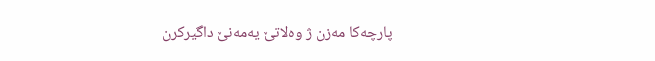پارچه‌كا مه‌زن ژ وه‌لاتێ یه‌مه‌نێ داگیركرن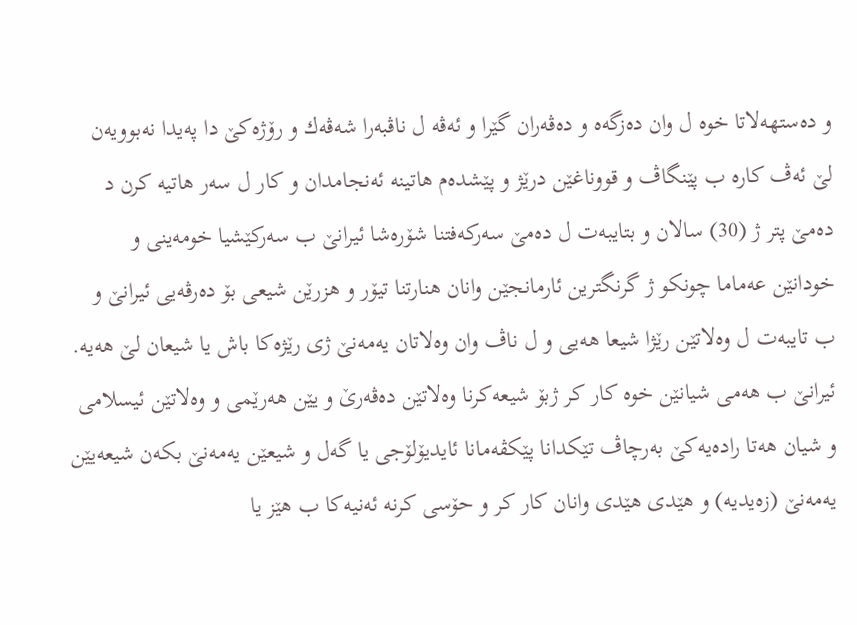و ده‌ستهه‌لاتا خوه‌ ل وان ده‌زگه‌ه و ده‌ڤه‌ران گێرا و ئه‌ڤه‌ ل ناڤبه‌را شه‌ڤه‌ك و رۆژه‌كێ دا په‌یدا نه‌بوویه‌ن لێ ئه‌ڤ كاره‌ ب پێنگاڤ و قووناغێن درێژ و پێشده‌م هاتینه‌ ئه‌نجامدان و كار ل سه‌ر هاتیه‌ كرن د ده‌مێ پتر ژ (30) سالان و بتایبه‌ت ل ده‌مێ سه‌ركه‌فتنا شۆره‌شا ئیرانێ ب سه‌ركێشیا خومه‌ینی و خودانێن عه‌ماما چونكو ژ گرنگترین ئارمانجێن وانان هنارتنا تیۆر و هزرێن شیعی بۆ ده‌رڤه‌یی ئیرانێ و ب تایبه‌ت ل وه‌لاتێن رێژا شیعا هه‌یی و ل ناڤ وان وه‌لاتان یه‌مه‌نێ ژی رێژه‌كا باش یا شیعان لێ هه‌یه‌. ئیرانێ ب هه‌می شیانێن خوه‌ كار كر ژبۆ شیعه‌كرنا وه‌لاتێن ده‌ڤه‌رێ و یێن هه‌رێمی و وه‌لاتێن ئیسلامی و شیان هه‌تا راده‌یه‌كێ به‌رچاڤ تێكدانا پێكڤه‌مانا ئایدیۆلۆجی یا گه‌ل و شیعێن یه‌مه‌نێ بكه‌ن شیعه‌یێن یه‌مه‌نێ (زه‌یدیه‌) و هێدی هێدی وانان كار كر و حۆسی كرنه‌ ئه‌نیه‌كا ب هێز یا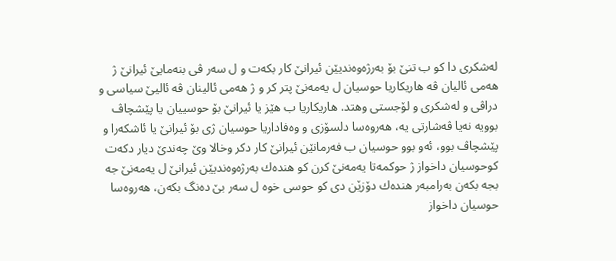له‌شكری دا كو ب تنێ بۆ به‌رژه‌وه‌ندیێن ئیرانێ كار بكه‌ت و ل سه‌ر ڤی بنه‌مایێ ئیرانێ ژ هه‌می ئالیان ڤه‌ هاریكاریا حوسیان ل یه‌مه‌نێ پتر كر و ژ هه‌می ئالینان ڤه‌ ئالیێ سیاسی و دراڤی و له‌شكری و لۆجستی وهتد. هاریكاریا ب هێز یا ئیرانێ بۆ حوسییان یا پێشچاڤ بوویه‌ نه‌یا ڤه‌شارتی یه‌، هه‌روه‌سا دلسۆزی و وه‌فاداریا حوسیان ژی بۆ ئیرانێ یا ئاشكه‌را و پێشچاڤ بوو، ئه‌و بوو حوسیان ب فه‌رمانێن ئیرانێ كار دكر وخالا وێ چه‌ندێ دیار دكه‌ت كوحوسیان داخواز ژ حوكمه‌تا یه‌مه‌نێ كرن كو هنده‌ك به‌رژه‌وه‌ندیێن ئیرانێ ل یه‌مه‌نێ جه بجه بكه‌ن به‌رامبه‌ر هنده‌ك دۆزێن دی كو حوسی خوه‌ ل سه‌ر بێ ده‌نگ بكه‌ن، هه‌روه‌سا حوسیان داخواز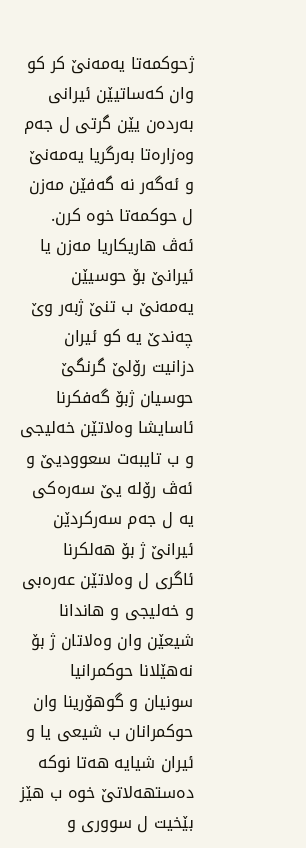ژحوكمه‌تا یه‌مه‌نێ كر كو وان كه‌ساتیێن ئیرانی به‌رده‌ن یێن گرتی ل جه‌م وه‌زاره‌تا به‌رگریا یه‌مه‌نێ و ئه‌گه‌ر نه‌ گه‌فێن مه‌زن ل حوكمه‌تا خوه‌ كرن. ئه‌ڤ هاریكاریا مه‌زن یا ئیرانێ بۆ حوسیێن یه‌مه‌نێ ب تنێ ژبه‌ر وێ چه‌ندێ یه‌ كو ئیران دزانیت رۆلێ گرنگێ حوسیان ژبۆ گه‌فكرنا ئاسایشا وه‌لاتێن خه‌لیجی و ب تایبه‌ت سعوودیێ و ئه‌ڤ رۆله‌ یێ سه‌ره‌كی یه‌ ل جه‌م سه‌ركردێن ئیرانێ ژ بۆ هه‌لكرنا ئاگری ل وه‌لاتێن عه‌ره‌بی و خه‌لیجی و هاندانا شیعێن وان وه‌لاتان ژ بۆ نه‌هێلانا حوكمرانیا سونیان و گوهۆرینا وان حوكمرانان ب شیعی یا و ئیران شیایه‌ هه‌تا نوكه‌ ده‌ستهه‌لاتێ خوه‌ ب هێز بێخیت ل سووری و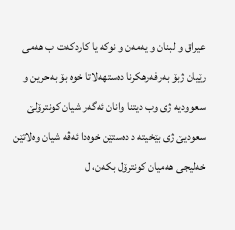عیراق و لبنان و یه‌مه‌ن و نوكه‌ یا كاردكه‌ت ب هه‌می رێیان ژبۆ به‌رفه‌رهكرنا ده‌ستهه‌لاتا خوه‌ بۆ به‌حرین و سعوودیه‌ ژی وب دیتنا وانان ئه‌گه‌ر شیان كونترۆلێ سعودیێ ژی بێخیته‌ د ده‌ستێن خوه‌دا ئه‌ڤه‌ شیان وه‌لاتێن خه‌لیجی هه‌میان كونترۆل بكه‌ن، ل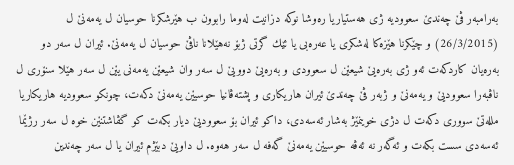به‌رامبه‌ر ڤێ چه‌ندێ سعوودیه‌ ژی هه‌ستیاریا ره‌وشا نوكه‌ دزانیت له‌وما رابوون ب هێرشكرنا حوسیان ل یه‌مه‌نێ ل (26/3/2015) و چێكرنا هێزه‌كا له‌شكری یا عه‌ره‌بی یا ئێك گرتی ژبۆ نه‌هێلانا ناڤێ حوسیان ل یه‌مه‌نێ. ئیران ل سه‌ر دو به‌ره‌یان كاردكه‌ت ئه‌و ژی به‌ره‌یێ شیعێن ل سعوودی و به‌ره‌یێ دوویێ ل سه‌ر وان شیعێن یه‌مه‌نی یێن ل سه‌ر هێلا سنۆری ل ناڤبه‌را سعوودیێ و یه‌مه‌نێ و ژبه‌ر ڤێ چه‌ندێ ئیران هاریكاری و پشته‌ڤانیا حوسیێن یه‌مه‌نێ دكه‌ت، چونكو سعوودیه‌ هاریكاریا ملله‌تێ سووری دكه‌ت ل دژی خوینمێژ به‌شار ئه‌سه‌دی، داكو ئیران بۆ سعوودیێ دیار بكه‌ت كو گڤاشتنێن خوه‌ ل سه‌ر رژێما ئه‌سه‌دی سست بكه‌ت و ئه‌گه‌ر نه‌ ئه‌ڤه‌ حوسیێن یه‌مه‌نێ گه‌فه‌ ل سه‌ر هه‌وه‌. ل داویێ دبێژم ئیران یا ل سه‌ر چه‌ندین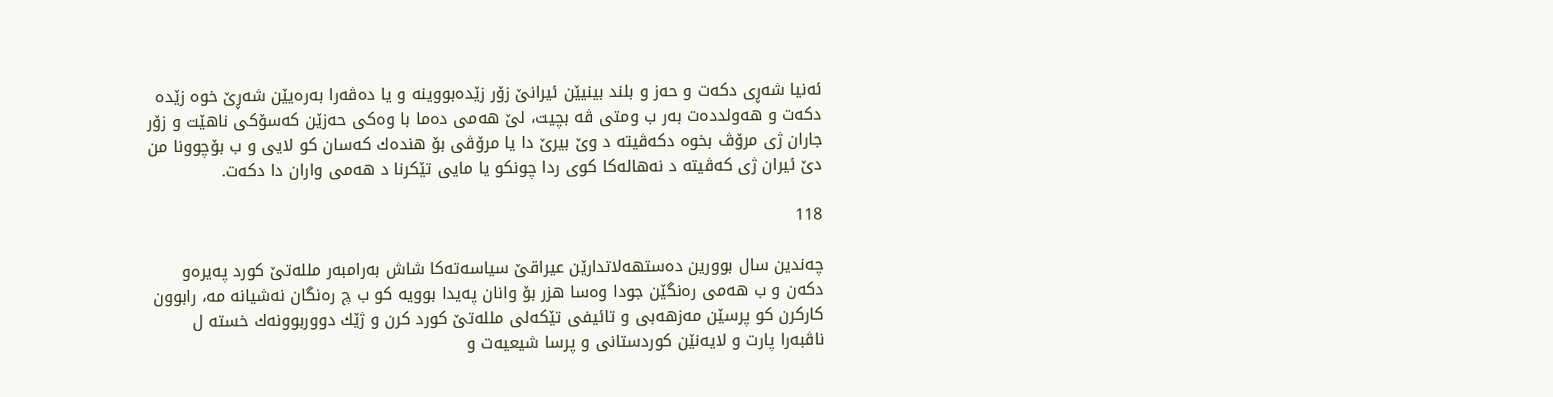ئه‌نیا شه‌ڕی دكه‌ت و حه‌ز و بلند بینیێن ئیرانێ زۆر زێده‌بووینه‌ و یا ده‌ڤه‌را به‌ره‌یێن شه‌ڕێ خوه‌ زێده‌ دكه‌ت و هه‌ولدده‌ت به‌ر ب ومتی ڤه‌ بچیت، لێ هه‌می ده‌ما با وه‌كی حه‌زێن كه‌سۆكی ناهێت و زۆر جاران ژی مرۆڤ بخوه‌ دكه‌ڤیته‌ د وێ بیرێ دا یا مرۆڤی بۆ هنده‌ك كه‌سان كو لایی و ب بۆچوونا من دێ ئیران ژی كه‌ڤیته‌ د نه‌هاله‌كا كوی ردا چونكو یا مایی تێكرنا د هه‌می واران دا دكه‌ت.

118

چه‌ندین سال بوورین ده‌ستهه‌لاتدارێن عیراقێ سیاسه‌ته‌كا شاش به‌رامبه‌ر ملله‌تێ كورد په‌یره‌و دكه‌ن و ب هه‌می ره‌نگێن جودا وه‌سا هزر بۆ وانان په‌یدا بوویه‌ كو ب چ ره‌نگان نه‌شیانه‌ مه‌، رابوون كاركرن كو پرسێن مه‌زهه‌بی و تائیفی تێكه‌لی ملله‌تێ كورد كرن و ژێك دووربوونه‌ك خسته‌ ل ناڤبه‌را پارت و لایه‌نێن كوردستانی و پرسا شیعیه‌ت و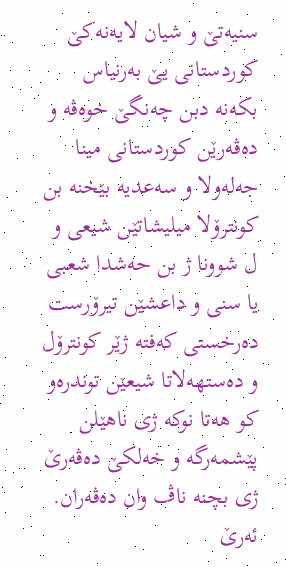سنیه‌تێ و شیان لایه‌نه‌كێ كوردستانی یێ به‌رنیاس بكه‌نه‌ دبن چه‌نگێ خوه‌ڤه‌ و ده‌ڤه‌رێن كوردستانی مینا جه‌له‌ولا و سه‌عدیه‌ بێخنه‌ بن كونترۆلا میلیشاتێن شیعی و ل شوونا ژ بن حه‌شدا شعبی یا سنی و داعشێن تیرۆرست ده‌رخستی كه‌فته‌ ژێر كونترۆل و ده‌ستهه‌لاتا شیعێن توندره‌و كو هه‌تا نوكه‌ ژی ناهێلن پێشمه‌رگه‌ و خه‌لكێ ده‌ڤه‌رێ ژی بچنه‌ ناڤ وان ده‌ڤه‌ران.
ئه‌رێ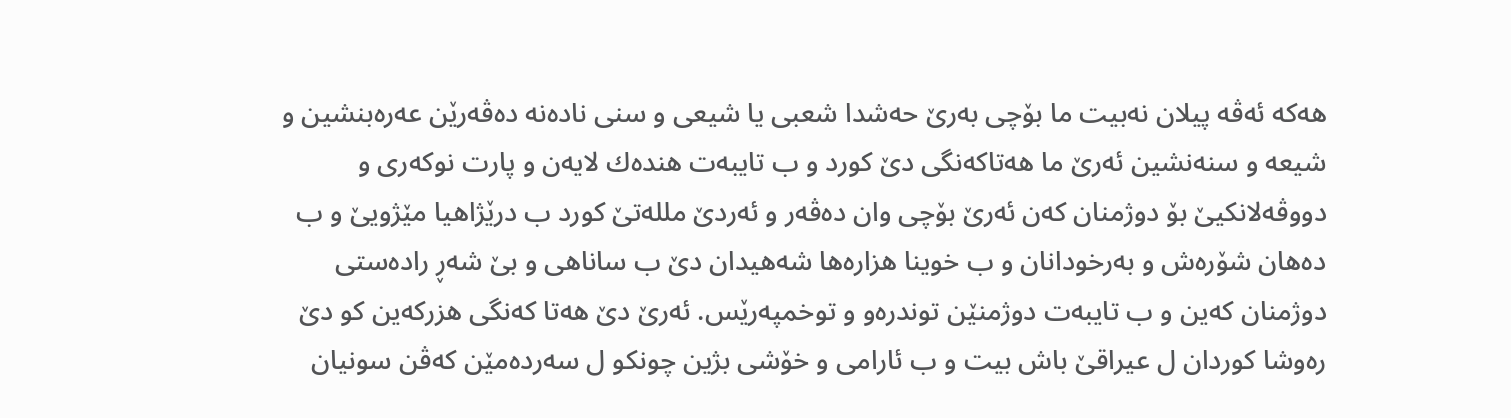هه‌كه‌ ئه‌ڤه‌ پیلان نه‌بیت ما بۆچی به‌رێ حه‌شدا شعبی یا شیعی و سنی ناده‌نه‌ ده‌ڤه‌رێن عه‌ره‌بنشین و شیعه‌ و سنه‌نشین ئه‌رێ ما هه‌تاكه‌نگی دێ كورد و ب تایبه‌ت هنده‌ك لایه‌ن و پارت نوكه‌ری و دووڤه‌لانكیێ بۆ دوژمنان كه‌ن ئه‌رێ بۆچی وان ده‌ڤه‌ر و ئه‌ردێ ملله‌تێ كورد ب درێژاهیا مێژویێ و ب ده‌هان شۆره‌ش و به‌رخودانان و ب خوینا هزاره‌ها شه‌هیدان دێ ب ساناهی و بێ شه‌ڕ راده‌ستی دوژمنان كه‌ین و ب تایبه‌ت دوژمنێن توندره‌و و توخمپه‌رێس. ئه‌رێ دێ هه‌تا كه‌نگی هزركه‌ین كو دێ ره‌وشا كوردان ل عیراقێ باش بیت و ب ئارامی و خۆشی بژین چونكو ل سه‌رده‌مێن كه‌ڤن سونیان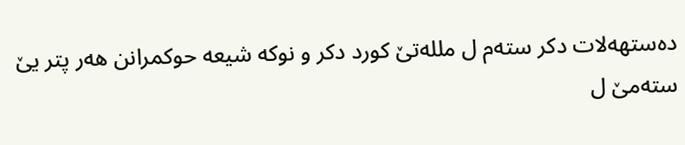ده‌ستهه‌لات دكر سته‌م ل ملله‌تێ كورد دكر و نوكه‌ شیعه‌ حوكمرانن هه‌ر پتر یێ سته‌مێ ل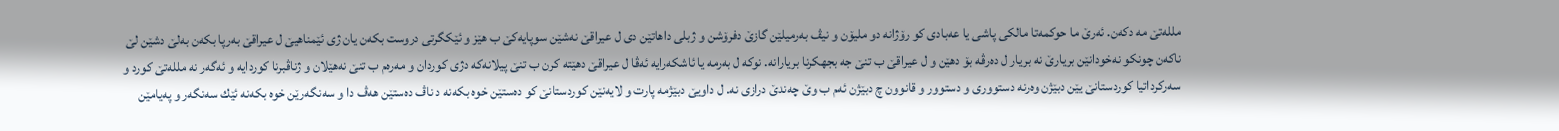ملله‌تێ مه‌ دكه‌ن. ئه‌رێ ما حوكمه‌تا مالكی پاشی یا عه‌بادی كو رۆژانه‌ دو ملیۆن و نیڤ به‌رمیلێن گازێ دفرۆشن و ژبلی داهاتێن دی ل عیراقێ نه‌شێن سوپایه‌كێ ب هێز و ئێكگرتی دروست بكه‌ن یان ژی ئێمناهیێ ل عیراقێ به‌رپا بكه‌ن به‌لێ دشێن لێ ناكه‌ن چونكو نه‌خودانێن بریارێ نه‌ بریار ل ده‌رڤه‌ بۆ دهێن و ل عیراقێ ب تنێ جه بجهكرنا بریارانه‌. نوكه‌ ل به‌رمه‌ یا ئاشكه‌رایه‌ ئه‌ڤا ل عیراقێ دهێته‌ كرن ب تنێ پیلانه‌كه‌ دژی كوردان و مه‌ره‌م ب تنێ نه‌هێلان و ژناڤبرنا كوردایه‌ و ئه‌گه‌ر نه‌ ملله‌تێ كورد و سه‌ركرداتیا كوردستانێ یێن دبێژن وه‌رنه‌ دستووری و دستوور و قانوون چ دبێژن ئه‌م ب وێ چه‌ندێ درازی نه‌. ل داویێ دبێژمه‌ پارت و لایه‌نێن كوردستانێ كو ده‌ستێن خوه‌ بكه‌نه‌ د ناڤ ده‌ستێن هه‌ڤ دا و سه‌نگه‌رێن خوه‌ بكه‌نه‌ ئێك سه‌نگه‌ر و په‌یامێن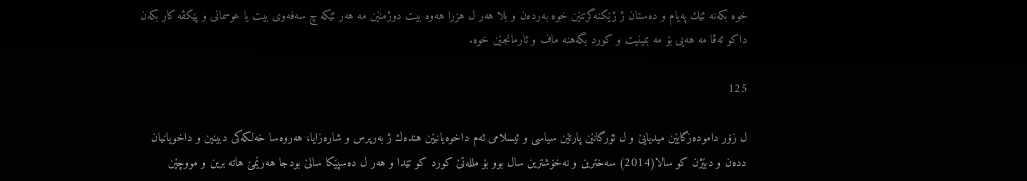خوه‌ بكه‌نه‌ ئێك په‌یام و ده‌ستان ژ ژێكنه‌گرتنێن خوه‌ به‌رده‌ن و بلا هه‌ر ل هزرا هه‌وه‌ بیت دوژمنێن مه‌ هه‌ر ئێكه‌ چ سه‌فه‌وی بیت یا عوسمانی و پێكڤه‌ كار بكه‌ن داكو ئه‌ڤا مه‌ هه‌یی بۆ مه‌ بمینیت و كورد بگه‌هنه‌ ماف و ئارمانجێن خوه‌.

125

ل زۆر داموده‌زگایێن میدیایێ و ل ئۆرگانێن پارتێن سیاسی و ئیسلامی ئه‌م داخوه‌یانیێن هنده‌ك ژ به‌رپرس و شاره‌زایا، هه‌روه‌سا خه‌لكه‌كی دبینین و داخویانیان دده‌ن و دبێژن كو سالا(2014) سه‌خترین و نه‌خۆشترین سال بوو بۆ ملله‌تێ كورد كو تێدا و هه‌ر ل ده‌سپێكا سالێ بودجا هه‌رێمێ هاته‌ برین و مووچێن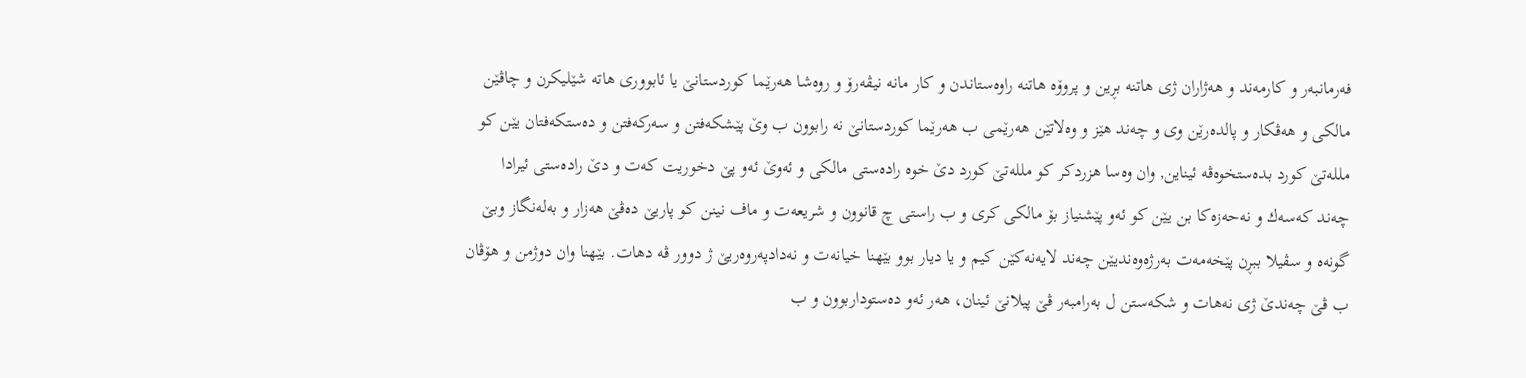فه‌رمانبه‌ر و كارمه‌ند و هه‌ژاران ژی هاتنه‌ بڕین و پروۆه‌ هاتنه‌ راوه‌ستاندن و كار مانه‌ نیڤه‌رۆ و روه‌شا هه‌رێما كوردستانێ یا ئابووری هاته‌ شێلیكرن و چاڤێن مالكی و هه‌ڤكار و پالده‌رێن وی و چه‌ند هێز و وه‌لاتێن هه‌رێمی ب هه‌رێما كوردستانێ نه‌ رابوون ب وێ پێشكه‌فتن و سه‌ركه‌فتن و ده‌ستكه‌فتان یێن كو ملله‌تێ كورد بده‌ستخوه‌ڤه‌ ئیناین, وان وه‌سا هزردكر كو ملله‌تێ كورد دێ خوه‌ راده‌ستی مالكی و ئه‌وێ ئه‌و پێ دخوریت كه‌ت و دێ راده‌ستی ئیرادا چه‌ند كه‌سه‌ك و نه‌حه‌زه‌كا بن یێن كو ئه‌و پێشنیاز بۆ مالكی كری و ب راستی چ قانوون و شریعه‌ت و ماف نینن كو پاریێ ده‌ڤێ هه‌زار و به‌له‌نگاز وبێ گونه‌ه و سڤیلا ببڕن پێخه‌مه‌ت به‌رژه‌وه‌ندیێن چه‌ند لایه‌نه‌كێن كیم و یا دیار بوو بێهنا خیانه‌ت و نه‌دادپه‌روه‌ریێ ژ دوور ڤه‌ دهات. بێهنا وان دوژمن و هۆڤان ب ڤێ چه‌ندێ ژی نه‌هات و شكه‌ستن ل به‌رامبه‌ر ڤێ پیلانێ ئینان، هه‌ر ئه‌و ده‌ستوداربوون و ب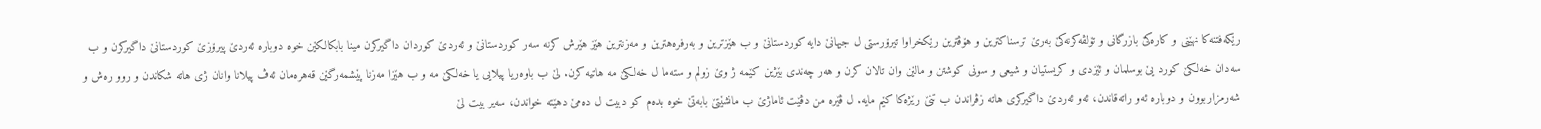رێكه‌فتنه‌كا نهێنی و كاره‌كێ بازرگانی و تۆلڤه‌كرنه‌كێ به‌رێ ترسناكترین و هۆڤترین رێكخراوا تیرۆرستی ل جیهانێ دایه‌ كوردستانێ و ب هێزترین و به‌رفره‌هترین و مه‌زنترین هێز هێرش كرنه‌ سه‌ر كوردستانێ و ئه‌ردێ كوردان داگیركرن مینا بابكالكێن خوه‌ دوباره‌ ئه‌ردێ پیرۆزێ كوردستانێ داگیركرن و ب سه‌دان خه‌لكێ كورد یێ بوسلمان و ئێزدی و كریستیان و شیعی و سونی كوشتن و مالێن وان تالان كرن و هه‌ر چه‌ندی بێژین كێمه‌ ژ وێ زولم و سته‌ما ل خه‌لكێ مه‌ هاتیه‌ كرن. لێ ب باوه‌ریا پیلایی یا خه‌لكێ مه‌ و ب هێزا مه‌زنا پێشمه‌رگێن قه‌هره‌مان ئه‌ڤ پیلانا وانان ژی هاته‌ شكاندن و روو ره‌ش و شه‌رمزاربوون و دوباره‌ ئه‌و راته‌قاندن، ئه‌و ئه‌ردێ داگیركری هاته‌ زڤراندن ب تنێ رێژه‌كا كێم مایه‌. ل ڤێره‌ من دڤێت ئاماژێ ب مانشێتێ بابه‌تێ خوه‌ بده‌م كو دبیت ل ده‌مێ دهێته‌ خواندن، سه‌یر بیت لێ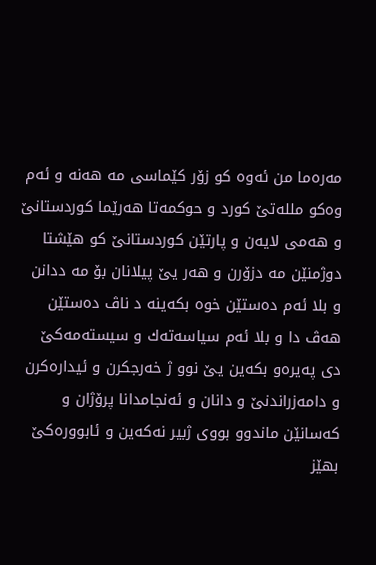مه‌ره‌ما من ئه‌وه‌ كو زۆر كێماسی مه‌ هه‌نه‌ و ئه‌م وه‌كو ملله‌تێ كورد و حوكمه‌تا هه‌رێما كوردستانێ و هه‌می لایه‌ن و پارتێن كوردستانێ كو هێشتا دوژمنێن مه‌ دزۆرن و هه‌ر یێ پیلانان بۆ مه‌ ددانن و بلا ئه‌م ده‌ستێن خوه‌ بكه‌ینه‌ د ناڤ ده‌ستێن هه‌ڤ دا و بلا ئه‌م سیاسه‌ته‌ك و سیسته‌مه‌كێ دی په‌یره‌و بكه‌ین یێ نوو ژ خه‌رجكرن و ئیداره‌كرن و دامه‌زراندنێ و دانان و ئه‌نجامدانا پرۆژان و كه‌سانێن ماندوو بووی ژبیر نه‌كه‌ین و ئابووره‌كێ بهێز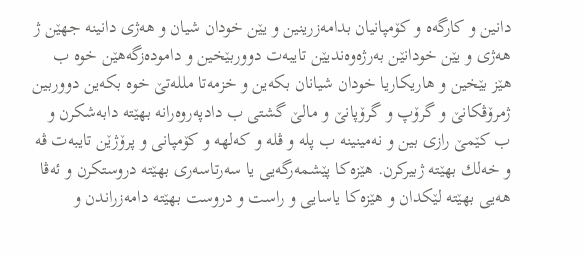دانین و كارگه‌ه و كۆمپانیان بدامه‌زرینین و یێن خودان شیان و هه‌ژی دانینه‌ جهێن ژ هه‌ژی و یێن خودانێن به‌رژه‌وه‌ندیێن تایبه‌ت دووربێخین و داموده‌زگه‌هێن خوه‌ ب هێز بێخین و هاریكاریا خودان شیانان بكه‌ین و خزمه‌تا ملله‌تێ خوه‌ بكه‌ین دووربین ژمرۆڤكانێ و گرۆپ و گرۆپانێ و مالێ گشتی ب دادپه‌روه‌رانه‌ بهێته‌ دابه‌شكرن و ب كێمێ رازی بین و نه‌مینینه‌ ب پله‌ و ڤله‌ و كه‌لهه‌ و كۆمپانی و پرۆژێن تایبه‌ت ڤه‌ و خه‌لك بهێته‌ ژبیركرن. هێزه‌كا پێشمه‌رگه‌یی یا سه‌رتاسه‌ری بهێته‌ دروستكرن و ئه‌ڤا هه‌یی بهێته‌ لێكدان و هێزه‌كا یاسایی و راست و دروست بهێته‌ دامه‌زراندن و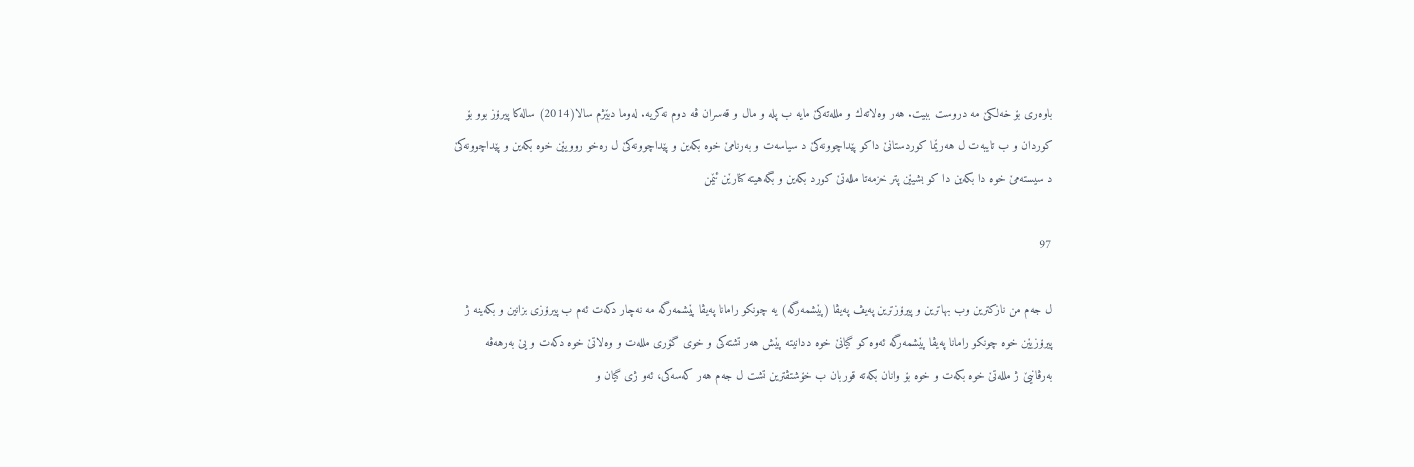باوه‌ری بۆ خه‌لكێ مه‌ دروست ببیت. هه‌ر وه‌لاته‌ك و ملله‌ته‌كێ مایه‌ ب پله‌ و مال و قه‌سران ڤه‌ دوم نه‌كریه‌. له‌وما دبێژم سالا(2014) ساله‌كا پیرۆز بوو بۆ كوردان و ب تایبه‌ت ل هه‌رێما كوردستانێ داكو پێداچوونه‌كێ د سیاسه‌ت و به‌رنامێ خوه‌ بكه‌ین و پێداچوونه‌كێ ل ره‌خو روویێن خوه‌ بكه‌ین و پێداچوونه‌كێ د سیسته‌مێ خوه‌ دا بكه‌ین دا كو بشیێن پتر خزمه‌تا ملله‌تێ كورد بكه‌ین و بگه‌هیته‌ كنارێن ئێمن

97

ل جه‌م من نازكترین وب بهاترین و پیرۆزترین په‌یڤ په‌یڤا (پێشمه‌رگه‌) یه‌ چونكو رامانا په‌یڤا پێشمه‌رگه‌ مه‌ نه‌چار دكه‌ت ئه‌م ب پیرۆزی بزانین و بكه‌ینه‌ ژ پیرۆزیێن خوه‌ چونكو رامانا په‌یڤا پێشمه‌رگه‌ ئه‌وه‌ كو گیانێ خوه‌ ددانیته‌ پێش هه‌ر تشته‌كی و خوی گۆری ملله‌ت و وه‌لاتێ خوه‌ دكه‌ت و یێ به‌رهه‌ڤه‌ به‌رڤانیێ ژ ملله‌تێ خوه‌ بكه‌ت و خوه‌ بۆ وانان بكه‌ته‌ قوربان ب خۆشتڤترین تشت ل جه‌م هه‌ر كه‌سه‌كی، ئه‌و ژی گیان و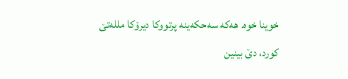خوینا خوه‌. هه‌كه‌ سه‌حكه‌ینه‌ پرتووكا دیرۆكا ملله‌تێ كورد، دێ بینین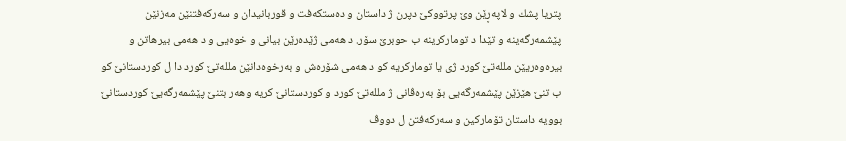پتریا پشك و لاپه‌ڕێن وێ پرتووكێ دپرن ژ داستان و ده‌ستكه‌فت و قوربانیدان و سه‌ركه‌فتنێن مه‌زنێن پێشمه‌رگه‌ینه‌ و تێدا د توماركرینه‌ ب حوبرێ سۆر. د هه‌می ژێده‌رێن بیانی و خوه‌یی و د هه‌می بیرهاتن و بیره‌وه‌ریێن ملله‌تێ كورد ژی یا توماركریه‌ كو د هه‌می شۆره‌ش و به‌رخوه‌دانێن ملله‌تێ كورد دا ل كوردستانێ كو ب تنێ هێزێن پێشمه‌رگه‌یی بۆ به‌ره‌ڤانی ژ ملله‌تێ كورد و كوردستانێ كریه‌ وهه‌ر بتنێ پێشمه‌رگه‌یێ كوردستانێ بوویه‌ داستان تۆماركین و سه‌ركه‌فتن ل دووڤ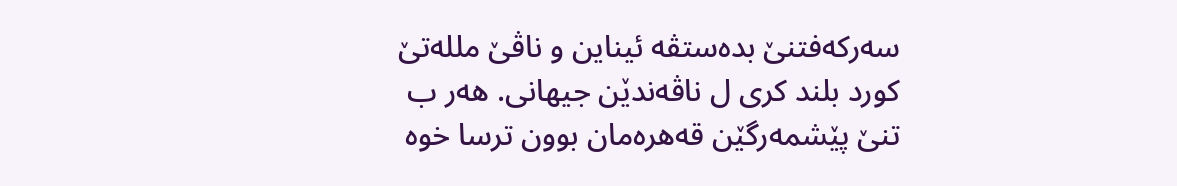سه‌ركه‌فتنێ بده‌ستڤه‌ ئیناین و ناڤێ ملله‌تێ كورد بلند كری ل ناڤه‌ندێن جیهانی. هه‌ر ب تنێ پێشمه‌رگێن قه‌هره‌مان بوون ترسا خوه‌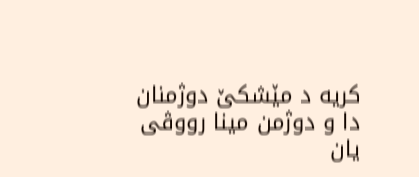كریه‌ د مێشكێ دوژمنان دا و دوژمن مینا رووڤی یان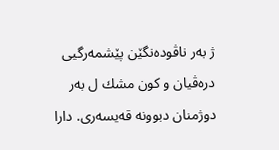ژ به‌ر ناڤوده‌نگێن پێشمه‌رگیی دره‌ڤیان و كون مشك ل به‌ر دوژمنان دبوونه‌ قه‌یسه‌ری. دارا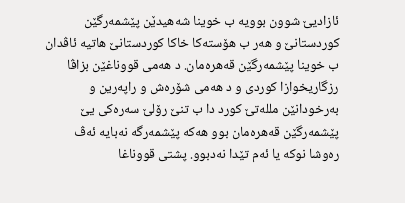ئازادیێ شوون بوویه‌ ب خوینا شه‌هیدێن پێشمه‌رگێن كوردستانێ و هه‌ر ب هۆسته‌كا خاكا كوردستانێ هاتیه‌ ئاڤدان ب خوینا پێشمه‌رگێن قه‌هره‌مان. د هه‌می قووناغێن بزاڤا رزگاریخوازا كوردی و د هه‌می شۆره‌ش و راپه‌رین و به‌رخودانێن ملله‌تێ كورد دا ب تنێ رۆلێ سه‌ره‌كی یێ پێشمه‌رگێن قه‌هره‌مان بوو هه‌كه‌ پێشمه‌رگه‌ نه‌بایه‌ ئه‌ڤ ره‌وشا نوكه‌ یا ئه‌م تێدا نه‌دبوو. پشتی قووناغا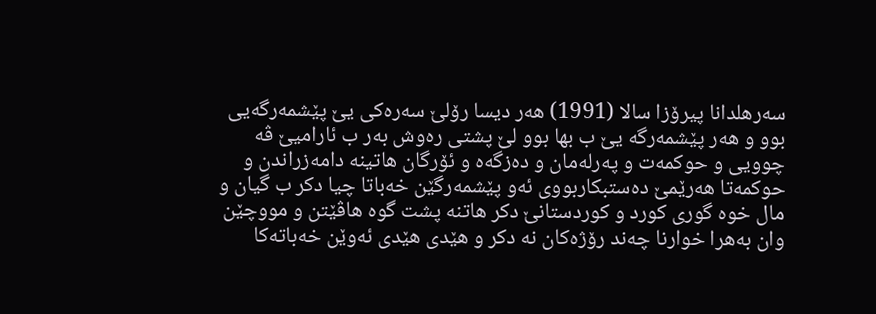سه‌رهلدانا پیرۆزا سالا (1991) هه‌ر دیسا رۆلێ سه‌ره‌كی یێ پێشمه‌رگه‌یی بوو و هه‌ر پێشمه‌رگه‌ یێ ب بها بوو لێ پشتی ره‌وش به‌ر ب ئارامیێ ڤه‌ چوویی و حوكمه‌ت و په‌رله‌مان و ده‌زگه‌ه و ئۆرگان هاتینه‌ دامه‌زراندن و حوكمه‌تا هه‌رێمێ ده‌ستبكاربووی ئه‌و پێشمه‌رگێن خه‌باتا چیا دكر ب گیان و مال خوه‌ گوری كورد و كوردستانێ دكر هاتنه‌ پشت گوه هاڤێتن و مووچێن وان به‌هرا خوارنا چه‌ند رۆژه‌كان نه‌ دكر و هێدی هێدی ئه‌وێن خه‌باته‌كا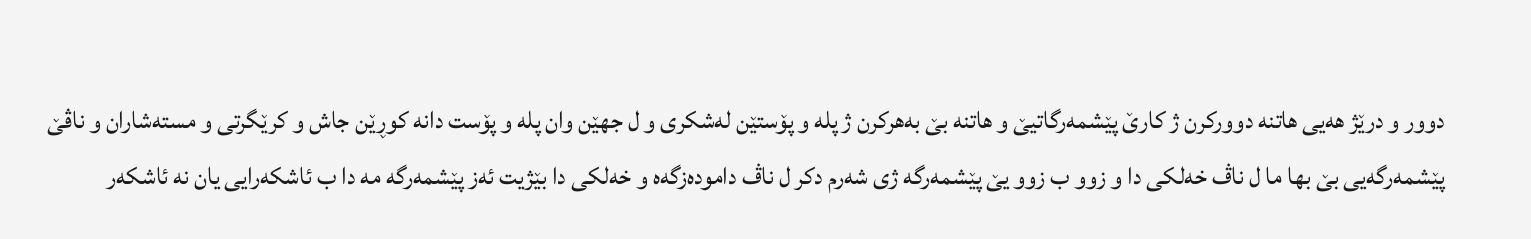دوور و درێژ هه‌یی هاتنه‌ دووركرن ژ كارێ پێشمه‌رگاتیێ و هاتنه‌ بێ به‌هركرن ژ پله‌ و پۆستێن له‌شكری و ل جهێن وان پله‌ و پۆست دانه‌ كوڕێن جاش و كرێگرتی و مسته‌شاران و ناڤێ پێشمه‌رگه‌یی بێ بها ما ل ناڤ خه‌لكی دا و زوو ب زوو یێ پێشمه‌رگه‌ ژی شه‌رم دكر ل ناڤ داموده‌زگه‌ه و خه‌لكی دا بێژیت ئه‌ز پێشمه‌رگه‌ مه‌ دا ب ئاشكه‌رایی یان نه‌ ئاشكه‌ر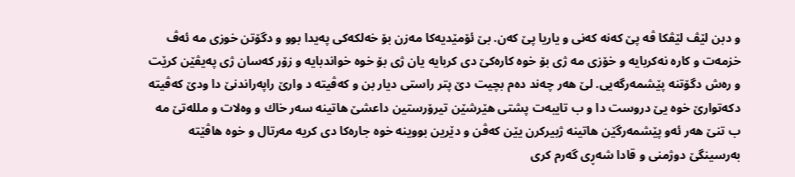و دبن لێڤ لێڤكا ڤه‌ پێ كه‌نه‌ كه‌نی و یاریا پێ كه‌ن. بێ ئۆمێدیه‌كا مه‌زن بۆ خه‌لكه‌كی په‌یدا بوو و دگۆتن خوزی مه‌ ئه‌ڤ خزمه‌ت و كاره‌ نه‌كربایه‌ و خۆزی مه‌ ژی بۆ خوه‌ كاره‌كێ دی كربایه‌ یان ژی بۆ خوه‌ خواندبایه‌ و زۆر كه‌سان ژی په‌یڤێن كرێت و ره‌ش دگۆتنه‌ پێشمه‌رگه‌یی. لێ هه‌ر چه‌ند ده‌م بچیت دێ پتر راستی دیار بن و كه‌ڤیته‌ د وارێ راپه‌راندنێ دا ودێ كه‌ڤیته‌ دكه‌توارێ خوه‌ یێ دروست دا و ب تایبه‌ت پشتی هێرشێن تیرۆرستین داعشێ هاتینه‌ سه‌ر خاك و وه‌لات و ملله‌تێ مه‌ ب تنێ هه‌ر ئه‌و پێشمه‌رگێن هاتینه‌ ژبیركرن یێن كه‌ڤن و دێرین بووینه‌ خوه‌ جاره‌كا دی كریه‌ مه‌رتال و خوه‌ هاڤێته‌ به‌رسینگێ دوژمنی و قادا شه‌ڕی گه‌رم كری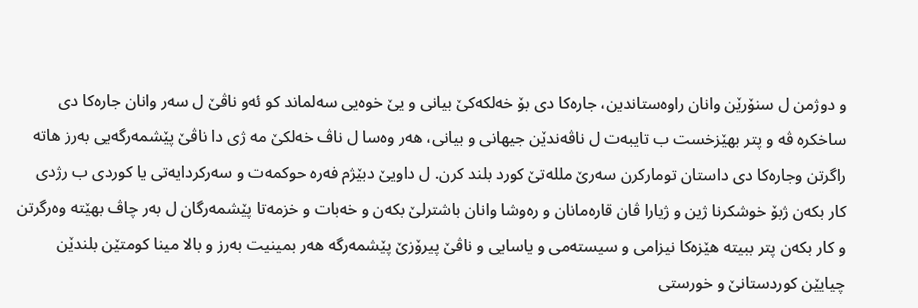و دوژمن ل سنۆرێن وانان راوه‌ستاندین، جاره‌كا دی بۆ خه‌لكه‌كێ بیانی و یێ خوه‌یی سه‌لماند كو ئه‌و ناڤێ ل سه‌ر وانان جاره‌كا دی ساخكره‌ ڤه‌ و پتر بهێزخست ب تایبه‌ت ل ناڤه‌ندێن جیهانی و بیانی، هه‌ر وه‌سا ل ناڤ خه‌لكێ مه‌ ژی دا ناڤێ پێشمه‌رگه‌یی به‌رز هاته‌ راگرتن وجاره‌كا دی داستان توماركرن سه‌رێ ملله‌تێ كورد بلند كرن. ل داویێ دبێژم فه‌ره‌ حوكمه‌ت و سه‌ركردایه‌تی یا كوردی ب رژدی كار بكه‌ن ژبۆ خوشكرنا ژین و ژیارا ڤان قاره‌مانان و ره‌وشا وانان باشترلێ بكه‌ن و خه‌بات و خزمه‌تا پێشمه‌رگان ل به‌ر چاڤ بهێته‌ وه‌رگرتن و كار بكه‌ن پتر ببیته‌ هێزه‌كا نیزامی و سیسته‌می و یاسایی و ناڤێ پیرۆزێ پێشمه‌رگه‌ هه‌ر بمینیت به‌رز و بالا مینا كومتێن بلندێن چیایێن كوردستانێ و خورستی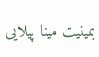بمینیت مینا پیلایی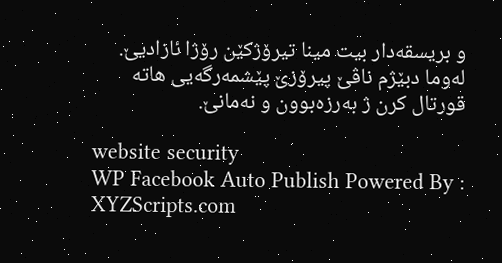و بریسقه‌دار بیت مینا تیرۆژكێن رۆژا ئازادیێ. له‌وما دبێژم ناڤێ پیرۆزێ پێشمه‌رگه‌یی هاته‌ قورتال كرن ژ به‌رزه‌بوون و نه‌مانێ.

website security
WP Facebook Auto Publish Powered By : XYZScripts.com